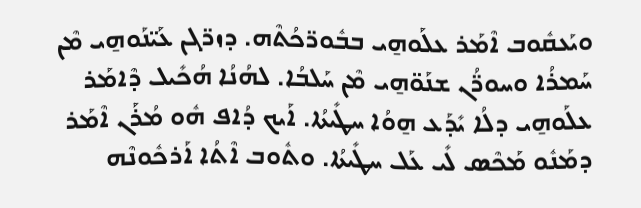ܘܝܰܥܩܽܘܒ ܐܶܡܰܪ ܥܠܰܘܗ̱ܝ ܒܒܽܘܪ̈ܟܳܬܶܗ. ܕܙܪ̈ܓܢ ܥܰܝ̈ܢܰܘܗ̱ܝ ܡܶܢ ܚܰܡܪܳܐ ܘܚܘܪ̈ܳܢ ܫܢܰܘ̈ܗ̱ܝ ܡܶܢ ܚܰܠܒܳܐ. ܠܗܳܢܳܐ ܗܳܟܺܝܠ ܕܶܐܡܰܪ ܥܠܰܘܗ̱ܝ ܕܠܳܐ ܝܺܕܰܥ ܗ̱ܘܳܐ ܚܛܺܝܬܳܐ. ܐܰܝܟ ܕܳܐܦ ܗܽܘ ܡܳܪܰܢ ܐܶܡܰܪ ܕܡܰܢܽܘ ܡܰܟܶܣ ܠܺܝ ܥܰܠ ܚܛܺܝܬܳܐ. ܘܬܽܘܒ ܐܶܬܳܐ ܐܰܪܟܽܘܢܶܗ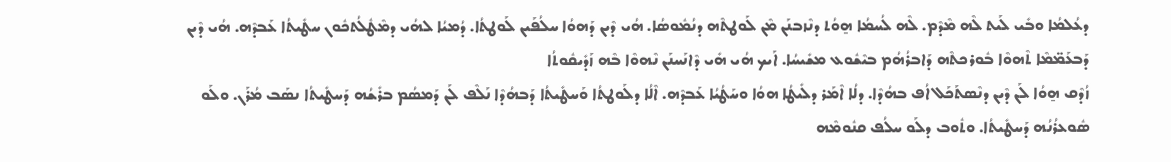ܕܥܳܠܡܳܐ ܘܒܺܝ ܠܰܝܬ ܠܶܗ ܡܶܕܶܡ. ܠܶܗ ܠܳܚܡܳܐ ܗ̱ܘܳܬ ܕܢܶܙܒܢܰܢ ܡܶܢ ܠܰܘܛܬܶܗ ܕܢܳܡܽܘܣܳܐ. ܗܳܝ ܕܶܝܢ ܕܰܗܘܳܐ ܚܠܳܦܰܝܢ ܠܰܘܛܬܳܐ. ܕܳܡܝܳܐ ܠܗܳܝ ܕܡܶܛܽܠܳܬܟܽܘܢ ܚܛܺܝܬܳܐ ܥܰܒܕܶܗ. ܗܳܝ ܕܶܝܢ ܕܰܒܥܰܡ̈ܡܶܐ ܬܶܗܘܶܐ ܒܽܘܪܟܬܶܗ ܕܰܐܒܪܳܗܳܡ ܒܝܶܫܽܘܥ ܡܫܺܝܚܳܐ. ܐܰܝܟ ܗܳܝ ܗܺܝ ܕܶܐܢܰܚܢܰܢ ܢܶܗܘܶܐ ܒܶܗ ܙܰܕܺܝܩܽܘܬܳܐ
ܙܳܕܶܩ ܗ̱ܘܳܐ ܠܰܢ ܕܶܝܢ ܕܢܶܣܬܰܟܰܠ ܐܳܦ ܒܗܳܕܶܐ. ܕܠܳܐ ܐܶܡܰܪ ܕܠܺܝܛܳܐ ܗܘܳܐ ܘܚܰܛܳܝܳܐ ܥܰܒܕܶܗ. ܐܶܠܳܐ ܕܠܰܘܛܬܳܐ ܘܰܚܛܺܝܬܳܐ ܕܰܒܗܳܕܶܐ ܢܰܠܶܦ ܠܰܢ ܕܰܡܣܳܡ ܒܪܺܫܳܗ ܕܰܚܛܺܝܬܳܐ ܢܣܰܒ ܡܳܪܰܢ. ܘܠܰܘ ܣܽܘܥܪܳܢܳܗ ܕܰܚܛܺܝܬܳܐ. ܘܬܽܘܒ ܕܠܰܘ ܚܠܳܦ ܩܢܽܘܡܶܗ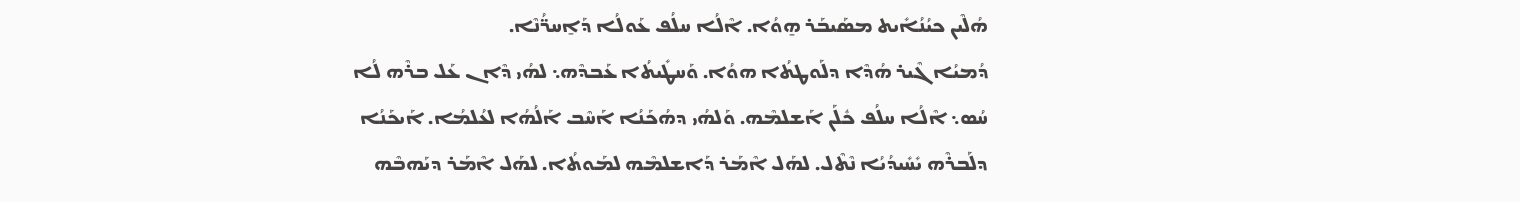ܗܳܠܶܝܢ ܟܝܳܢܳܐܺܝܬ ܡܣܰܝܒܰܪ ܗ̱ܘܳܐ. ܐܶܠܳܐ ܚܠܳܦ ܥܰܘܠܳܐ ܕܰܐ̱ܚܪ̈ܳܢܶܐ.
ܕܳܡܝܳܐ ܓܶܝܪ ܗܳܕܶܐ ܕܠܰܘܛܬܳܐ ܗܘܳܐ. ܘܰܚܛܺܝܬܳܐ ܥܰܒܕܶܗ܆ ܠܗܳܝ ܕܶܐܢ ܥܰܠ ܒܪܶܗ ܠܳܐ ܚܳܣ܆ ܐܶܠܳܐ ܚܠܳܦ ܟܽܠܰܢ ܐܰܫܠܡܶܗ. ܘܰܠܗܳܝ ܕܗܳܟܰܢܳܐ ܐܰܚܶܒ ܐܰܠܳܗܳܐ ܠܥܳܠܡܳܐ. ܐܰܝܟܰܢܳܐ ܕܠܰܒܪܶܗ ܝܺܚܺܝܕܳܝܳܐ ܢܶܬܶܠ. ܠܗܰܠ ܐܶܡܰܪ ܕܰܐܫܠܡܶܗ ܠܡܰܘܬܳܐ. ܠܗܰܠ ܐܶܡܰܪ ܕܝܰܗܒܶܗ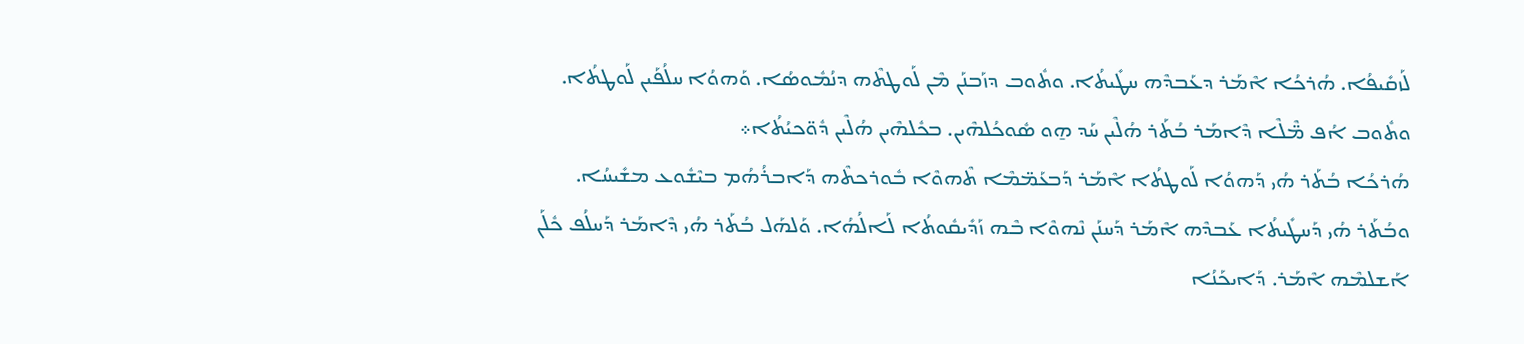ܠܰܙܩܺܝܦܳܐ. ܗܳܪܟܳܐ ܐܶܡܰܪ ܕܥܰܒܕܶܗ ܚܛܺܝܬܳܐ. ܘܬܽܘܒ ܕܙܰܒܢܰܢ ܡܶܢ ܠܰܘܛܬܶܗ ܕܢܳܡܽܘܣܳܐ. ܘܰܗܘܳܐ ܚܠܳܦܰܝܢ ܠܰܘܛܬܳܐ. ܘܬܽܘܒ ܐܳܦ ܡ̈ܶܠܶܐ ܕܶܐܡܰܪ ܒܳܬܰܪ ܗܳܠܶܝܢ ܚܰܕ ܗ̱ܘ ܣܽܘܟܳܠܗܶܝܢ. ܒܟܽܠܗܶܝܢ ܗܳܠܶܝܢ ܕܽܘ̈ܟܝܳܬܳܐ܀
ܗܳܪܟܳܐ ܒܳܬܰܪ ܗܳܝ ܕܰܗܘܳܐ ܠܰܘܛܬܳܐ ܐܶܡܰܪ ܕܰܒܥܰܡ̈ܡܶܐ ܬܶܗܘܶܐ ܒܽܘܪܟܬܶܗ ܕܰܐܒܪܳܗܳܡ ܒܝܶܫܽܘܥ ܡܫܺܝܚܳܐ. ܘܒܳܬܰܪ ܗܳܝ ܕܰܚܛܺܝܬܳܐ ܥܰܒܕܶܗ ܐܶܡܰܪ ܕܰܚܢܰܢ ܢܶܗܘܶܐ ܒܶܗ ܙܰܕܺܝܩܽܘܬܳܐ ܠܰܐܠܳܗܳܐ. ܘܰܠܗܰܠ ܒܳܬܰܪ ܗܳܝ ܕܶܐܡܰܪ ܕܰܚܠܳܦ ܟܽܠܰܢ ܐܰܫܠܡܶܗ ܐܶܡܰܪ. ܕܰܐܝܟܰܢܳܐ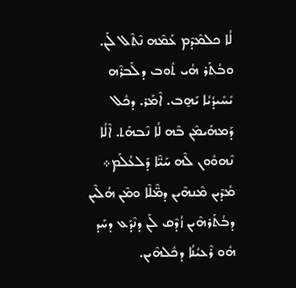ܠܳܐ ܟܠܡܶܕܶܡ ܥܰܡܶܗ ܢܶܬܶܠ ܠܰܢ. ܘܒܳܬܰܪ ܗܳܝ ܬܽܘܒ ܕܠܰܒܪܶܗ ܝܺܚܺܝܕܳܝܳܐ ܝܰܗ̱ܒ. ܐܶܡܰܪ. ܕܟܽܠ ܕܰܡܗܰܝܡܶܢ ܒܶܗ ܠܳܐ ܢܶܒܗܰܬ. ܐܶܠܳܐ ܢܶܗܘܽܘܢ ܠܶܗ ܚܰܝ̈ܶܐ ܕܰܠܥܳܠܰܡ܀
ܡܳܕܶܝܢ ܡܶܢܗܶܝܢ ܕܡ̈ܶܠܶܐ ܘܡܶܢ ܗܳܠܶܝܢ ܕܒܳܬܰܪܗܶܝܢ ܙܳܕܶܩ ܠܰܢ ܕܢܶܕܰܥ ܕܚܰܕ ܗܽܘ ܪܶܥܝܳܢܳܐ ܕܟܽܠܗܶܝܢ.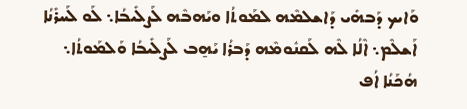ܘܰܐܝܟ ܕܰܒܗܺܝ ܕܰܐܫܠܡܶܗ ܠܡܰܘܬܳܐ ܘܝܰܗܒܶܗ ܠܰܨܠܺܝܒܳܐ܆ ܠܰܘ ܠܰܚܪܺܢܳܐ ܐܰܫܠܶܡ܆ ܐܶܠܳܐ ܠܶܗ ܠܰܩܢܽܘܡܶܗ ܕܰܒܪܳܐ ܝܰܗ̱ܒ ܠܰܨܠܺܝܒܳܐ ܘܰܠܡܰܘܬܳܐ܆ ܗܳܟܰܢܳܐ ܐܳܦ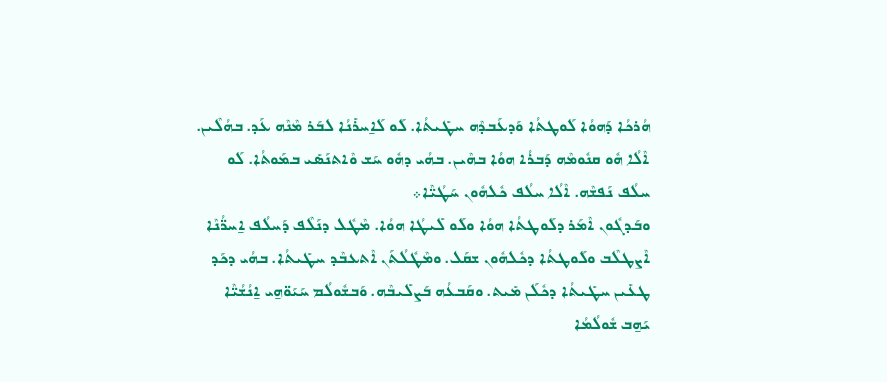ܗܳܪܟܳܐ ܕܰܗܘܳܐ ܠܰܘܛܬܳܐ ܘܰܕܥܰܒܕܶܗ ܚܛܺܝܬܳܐ. ܠܰܘ ܠܰܐ̱ܚܪܺܢܳܐ ܠܒܰܪ ܡܶܢܶܗ ܥܰܕ. ܒܗܳܠܶܝܢ. ܐܶܠܳܐ ܗܽܘ ܩܢܽܘܡܶܗ ܕܰܒܪܳܐ ܗܘܳܐ ܒܗܶܝܢ. ܒܗܳܝ ܕܗܽܘ ܚܰܫ ܘܶܐܬܢܰܣܺܝ ܒܡܰܘܬܳܐ. ܠܰܘ ܚܠܳܦ ܢܰܦܫܶܗ. ܐܶܠܳܐ ܚܠܳܦ ܟܽܠܗܽܘܢ ܚܰܛܳܝ̈ܶܐ܀
ܘܒܰܕܓܽܘܢ ܐܶܡܰܪ ܕܠܰܘܛܬܳܐ ܗܘܳܐ ܘܠܰܘ ܠܺܝܛܳܐ ܗܘܳܐ. ܡܶܛܽܠ ܕܢܰܠܶܦ ܕܰܚܠܳܦ ܐ̱ܚܪ̈ܳܢܶܐ ܐܶܨܛܠܶܒ ܘܠܰܘܛܬܳܐ ܕܟܽܠܗܽܘܢ ܫܩܰܠ. ܘܡܶܛܽܠܳܬܰܢ ܐܶܬܥܒܶܕ ܚܛܺܝܬܳܐ. ܒܗܳܝ ܕܟܰܕ ܛܥܺܝܢ ܚܛܺܝܬܳܐ ܕܟܽܠܰܢ ܡܺܝܬ. ܘܩܰܒܥܳܗ ܒܰܨܠܺܝܒܶܗ. ܘܰܒܫܽܘܠܳܡ ܚܰܝܰܘ̈ܗ̱ܝ ܐ̱ܢܳܫܳܝ̈ܶܐ ܝܰܗ̱ܒ ܫܽܘܠܳܡܳܐ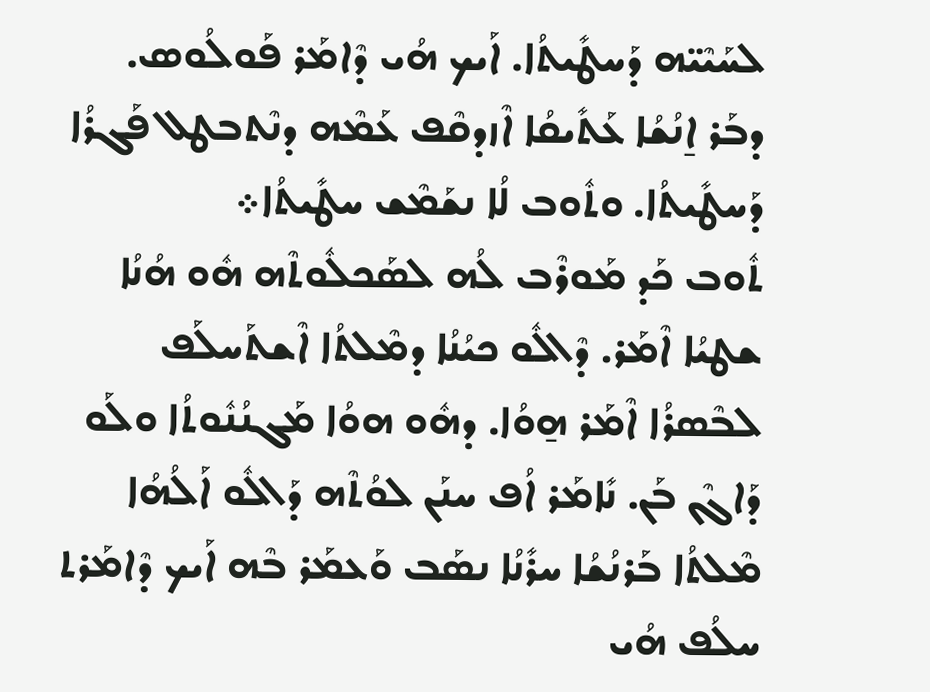ܠܚܰܝܶܝ̈ܗ ܕܰܚܛܺܝܬܳܐ. ܐܰܝܟ ܗܳܝ ܕܶܐܡܰܪ ܦܰܘܠܳܘܣ. ܕܒܰܪ ܐ̱ܢܳܫܳܐ ܥܰܬܺܝܩܳܐ ܐܶܙܕܩܶܦ ܥܰܡܶܗ ܕܢܶܬܒܛܠ ܦܰܓܪܳܐ ܕܰܚܛܺܝܬܳܐ. ܘܬܽܘܒ ܠܳܐ ܢܫܰܡܶܫ ܚܛܺܝܬܳܐ܀
ܬܽܘܒ ܟܰܕ ܡܰܘܪܶܒ ܠܳܗ ܠܣܰܟܠܽܘܬܶܗ ܗܽܘ ܗܳܢܳܐ ܫܛܝܳܐ ܐܶܡܰܪ. ܕܶܐܠܽܘ ܟܝܳܢܳܐ ܕܡܶܠܬܳܐ ܐܶܫܬܰܚܠܰܦ ܠܒܶܣܪܳܐ ܐܶܡܰܪ ܗ̱ܘܳܐ. ܕܗܽܘ ܗܘܳܐ ܡܰܓܢܳܢܽܘܬܳܐ ܘܠܰܘ ܕܰܐܓܶܢ ܒܰܢ. ܢܺܐܡܰܪ ܐܳܦ ܚܢܰܢ ܠܘܳܬܶܗ ܕܰܐܠܽܘ ܐܰܠܳܗܳܐ ܡܶܠܬܳܐ ܒܰܪܢܳܫܳܐ ܚܪܺܢܳܐ ܢܣܰܒ ܘܰܥܡܰܪ ܒܶܗ ܐܰܝܟ ܕܶܐܡܰܪܬ ܚܠܳܦ ܗܳܝ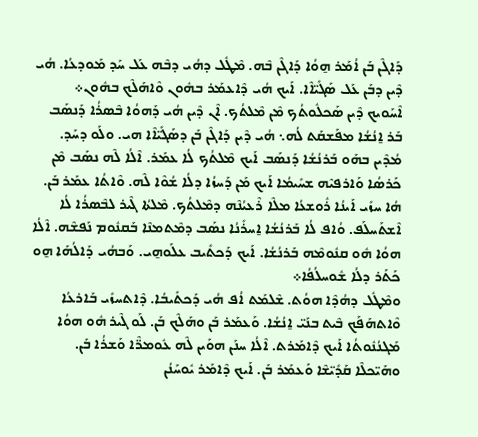ܕܰܐܓܶܢ ܒܰܢ ܐܳܡܰܪ ܗ̱ܘܳܐ ܕܰܐܓܶܢ ܒܶܗ. ܡܶܛܽܠ ܕܗܳܝ ܕܒܶܗ ܥܰܠ ܚܰܕ ܡܰܘܕܥܳܐ. ܗܳܝ ܕܶܝܢ ܕܒܰܢ ܥܰܠ ܣܰܓܺܝ̈ܐܶܐ. ܐܰܝܟ ܗܳܝ ܕܶܐܥܡܰܪ ܒܗܽܘܢ ܘܶܐܗܰܠܶܟ ܒܗܽܘܢ܀
ܐܶܚܰܘܝܟ ܕܶܝܢ ܣܰܟܠܽܘܬܳܟ ܡܶܢ ܡܶܠܬܳܟ. ܐܶܢ ܕܶܝܢ ܗܳܝ ܕܰܗܘܳܐ ܒܶܣܪܳܐ ܕܰܢܣܰܒ ܒܰܪ ܐ̱ܢܳܫܳܐ ܡܦܰܫܩܰܬ ܠܳܗ܆ ܗܳܝ ܕܶܝܢ ܕܰܐܓܶܢ ܒܰܢ ܕܣܰܓܺܝ̈ܐܶܐ ܗܝ. ܘܠܰܘ ܕܚܰܕ. ܡܳܕܶܝܢ ܒܗܰܘ ܒܰܪܢܳܫܳܐ ܕܰܢܣܰܒ ܐܰܝܟ ܡܶܠܬܳܟ ܠܳܐ ܥܡܰܪ. ܐܶܠܳܐ ܠܶܗ ܢܣܰܒ ܡܶܢ ܟܰܪܣܳܐ ܘܰܐܪܦܝܶܗ ܫܚܺܝܡܳܐ ܐܰܝܟ ܡܰܢ ܕܰܚܙܳܐ ܕܠܳܐ ܫܳܘܶܐ ܠܶܗ. ܘܶܐܬܳܐ ܥܡܰܪ ܒܰܢ. ܗܳܐ ܚܙܺܝ ܐܰܝܢܳܐ ܪܽܘܫܥܳܐ ܡܠܶܐ ܪܶܥܝܳܢܶܗ ܕܡܶܠܬܳܟ. ܡܶܠܬܳܐ ܓܶܝܪ ܠܒܶܣܪܳܐ ܠܳܐ ܐܶܫܬܰܚܠܰܦ. ܘܳܐܦ ܠܳܐ ܒܰܪܢܳܫܳܐ ܐ̱ܚܪܺܢܳܐ ܢܣܰܒ ܕܡܶܬܡܢܶܐ ܒܰܩܢܽܘܡ ܢܰܦܫܶܗ. ܐܶܠܳܐ ܗܘܳܐ ܗܽܘ ܩܢܽܘܡܶܗ ܒܰܪܢܳܫܳܐ. ܐܰܝܟ ܕܰܟܬܺܝܒ ܥܠܰܘܗ̱ܝ. ܘܰܒܗܳܝ ܕܰܐܠܳܗܰܐ ܗ̱ܘ ܟܰܬܰܪ ܕܠܳܐ ܫܽܘܚܠܳܦܳܐ܀
ܘܡܶܛܽܠ ܕܗܳܕܶܐ ܗܘܳܬ. ܫܶܠܡܰܬ ܐܳܦ ܗܳܝ ܕܰܟܬܺܝܒܳܐ. ܕܶܐܬܚܙܺܝ ܒܰܐܪܥܳܐ ܘܶܐܬܗܰܦܰܟ ܒܶܝܬ ܒܢܰܝ̈ ܐ̱ܢܳܫܳܐ. ܘܰܥܡܰܪ ܒܰܢ ܘܗܰܠܶܟ ܒܰܢ. ܠܰܘ ܓܶܝܪ ܗܽܘ ܗܘܳܐ ܡܰܓܢܳܢܽܘܬܳܐ ܐܰܝܟ ܕܶܐܡܰܪܬ. ܐܶܠܳܐ ܚܢܰܢ ܗܘܰܝܢ ܠܶܗ ܥܽܘܡܪ̈ܶܐ ܘܰܫܪܳܐ ܒܰܢ. ܘܗܰܝ̈ܟܠܶܐ ܩܰܕܺܝ̈ܫܶܐ ܘܰܥܡܰܪ ܒܰܢ. ܐܰܝܟ ܕܶܐܡܰܪ ܝܽܘܚܰܢܳܢ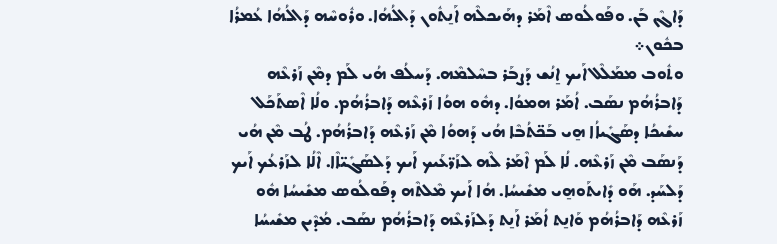ܕܰܐܓܶܢ ܒܰܢ. ܘܦܰܘܠܳܘܣ ܐܶܡܰܪ ܕܗܰܝܟܠܶܗ ܐܰܢ̱ܬܽܘܢ ܕܰܐܠܳܗܳܐ. ܘܪܽܘܚܶܗ ܕܰܐܠܳܗܳܐ ܥܳܡܪܳܐ ܒܟܽܘܢ܀
ܘܬܽܘܒ ܡܡܰܠܶܠ ܐܰܝܟ ܐ̱ܢܳܫ ܕܰܨܒܰܪ ܒܚܶܠܡܶܗ. ܕܰܚܠܳܦ ܗܳܝ ܠܰܡ ܕܡܶܢ ܙܰܪܥܶܗ ܕܰܐܒܪܳܗܳܡ ܢܣܰܒ. ܐܳܡܰܪ ܗܡܘܳܐ. ܕܗܽܘ ܗܘܳܐ ܙܰܪܥܶܗ ܕܰܐܒܪܳܗܳܡ. ܘܠܳܐ ܐܶܣܬܰܟܰܠ ܚܫܺܝܟܳܐ ܕܣܰܓܺܝܐܳܐ ܗ̱ܝ ܒܰܟ̈ܬܳܒܶܐ ܗܳܝ ܕܰܗܘܳܐ ܡܶܢ ܙܰܪܥܶܗ ܕܰܐܒܪܳܗܳܡ. ܛܳܒ ܡܶܢ ܗܳܝ ܕܰܢܣܰܒ ܡܶܢ ܙܰܪܥܶܗ. ܠܳܐ ܠܰܡ ܐܶܡܰܪ ܠܶܗ ܠܙܰܪ̈ܥܰܝܟ ܐܰܝܟ ܕܰܠܣܰܓܺܝ̈ܐܶܐ. ܐܶܠܳܐ ܠܙܰܪܥܳܟ ܐܰܝܟ ܕܰܠܚܰܕ. ܗܰܘ ܕܺܐܝܬܰܘܗ̱ܝ ܡܫܺܝܚܳܐ. ܗܳܐ ܐܰܝܟ ܡܶܠܬܶܗ ܕܦܰܘܠܳܘܣ ܡܫܺܝܚܳܐ ܗܽܘ ܙܰܪܥܶܗ ܕܰܐܒܪܳܗܳܡ ܘܰܐܢ̱ܬ ܐܳܡܰܪ ܐܰܢ̱ܬ ܕܰܠܙܰܪܥܶܗ ܕܰܐܒܪܳܗܳܡ ܢܣܰܒ. ܡܳܕܶܝܢ ܡܫܺܝܚܳܐ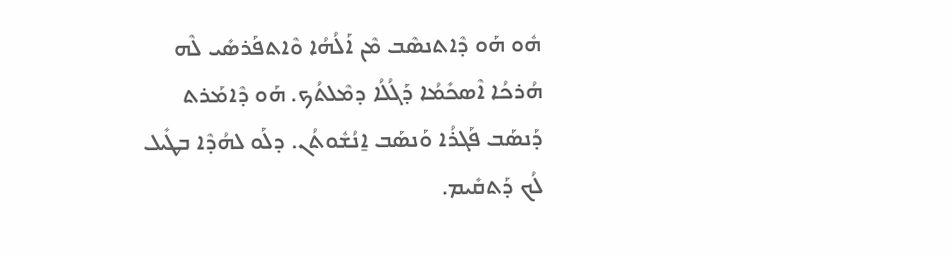ܗܽܘ ܗܰܘ ܕܶܐܬܢܣܶܒ ܡܶܢ ܐܰܠܳܗܳܐ ܘܶܐܬܦܰܪܣܺܝ ܠܶܗ ܗܳܪܟܳܐ ܐܶܣܟܺܡܳܐ ܕܰܓܳܠܳܐ ܕܡܶܠܬܳܟ. ܗܰܘ ܕܶܐܡܰܪܬ ܕܰܢܣܰܒ ܦܰܓܪܳܐ ܘܰܢܣܰܒ ܐ̱ܢܳܫܽܘܬܳܢ. ܕܠܰܘ ܠܗܳܕܶܐ ܒܛܺܝܠ ܠܳܟ ܕܰܬܩܺܝܡ.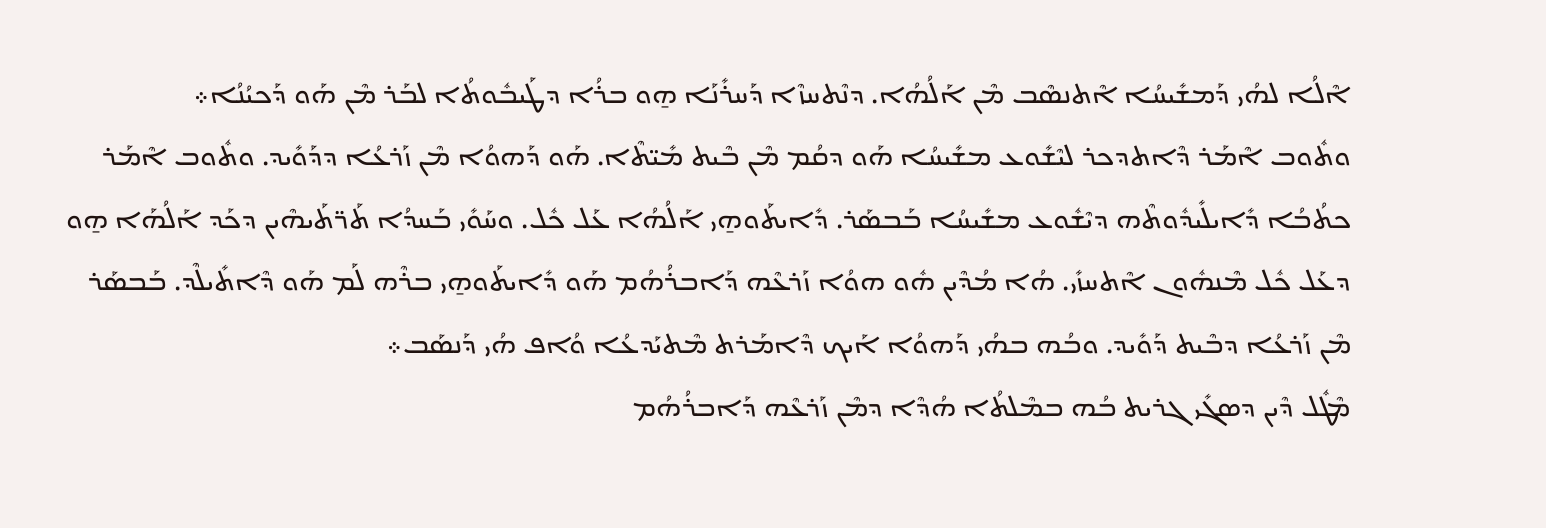ܐܶܠܳܐ ܠܗܳܝ ܕܰܡܫܺܝܚܳܐ ܐܶܬܢܣܶܒ ܡܶܢ ܐܰܠܳܗܳܐ. ܕܢܶܬܚܙܶܐ ܕܰܚܪܺܢܰܐ ܗ̱ܘ ܒܪܳܐ ܕܛܰܝܒܽܘܬܳܐ ܠܒܰܪ ܡܶܢ ܗܰܘ ܕܰܟܝܳܢܳܐ܀
ܘܬܽܘܒ ܐܶܡܰܪ ܕܶܐܬܕܟܪ ܠܝܶܫܺܘܥ ܡܫܺܝܚܳܐ ܗܰܘ ܕܩܳܡ ܡܶܢ ܒܶܝܬ ܡܺܝ̈ܬܶܐ. ܗܰܘ ܕܰܗܘܳܐ ܡܶܢ ܙܰܪܥܳܐ ܕܕܰܘܺܝܕ. ܘܬܽܘܒ ܐܶܡܰܪ ܟܬܳܒܳܐ ܕܺܐܝܠܺܝܕܽܘܬܶܗ ܕܝܶܫܽܘܥ ܡܫܺܝܚܳܐ ܒܰܒܣܰܪ. ܕܺܐܝܬܰܘܗ̱ܝ ܐܰܠܳܗܳܐ ܥܰܠ ܟܽܠ. ܘܚܰܘܺܝ ܒܰܚܕܳܐ ܬܰܪ̈ܬܰܝܗܶܝܢ ܕܟܰܕ ܐܰܠܳܗܰܐ ܗ̱ܘ ܕܥܰܠ ܟܽܠ ܡܶܢܗܽܘܢ ܐܶܬܚܙܺܝ. ܗܳܐ ܡܳܕܶܝܢ ܗܽܘ ܗܘܳܐ ܙܰܪܥܶܗ ܕܰܐܒܪܳܗܳܡ ܗܰܘ ܕܺܐܝܬܰܘܗ̱ܝ ܒܪܶܗ ܠܰܡ ܗܰܘ ܕܶܐܬܺܝܠܶܕ. ܒܰܒܣܰܪ ܡܶܢ ܙܰܪܥܳܐ ܕܒܶܝܬ ܕܰܘܺܝܕ. ܘܒܳܗ ܒܗܳܝ ܕܰܗܘܳܐ ܐܰܝܟ ܕܶܐܡܰܪܬ ܡܶܬܝܰܕܥܳܐ ܘܳܐܦ ܗܳܝ ܕܰܢܣܰܒ܀
ܡܶܛܽܠ ܕܶܝܢ ܕܣܓܺܝ ܓܪܝܬ ܒܳܗ ܒܡܶܠܬܳܐ ܗܳܕܶܐ ܕܡܶܢ ܙܰܪܥܶܗ ܕܰܐܒܪܳܗܳܡ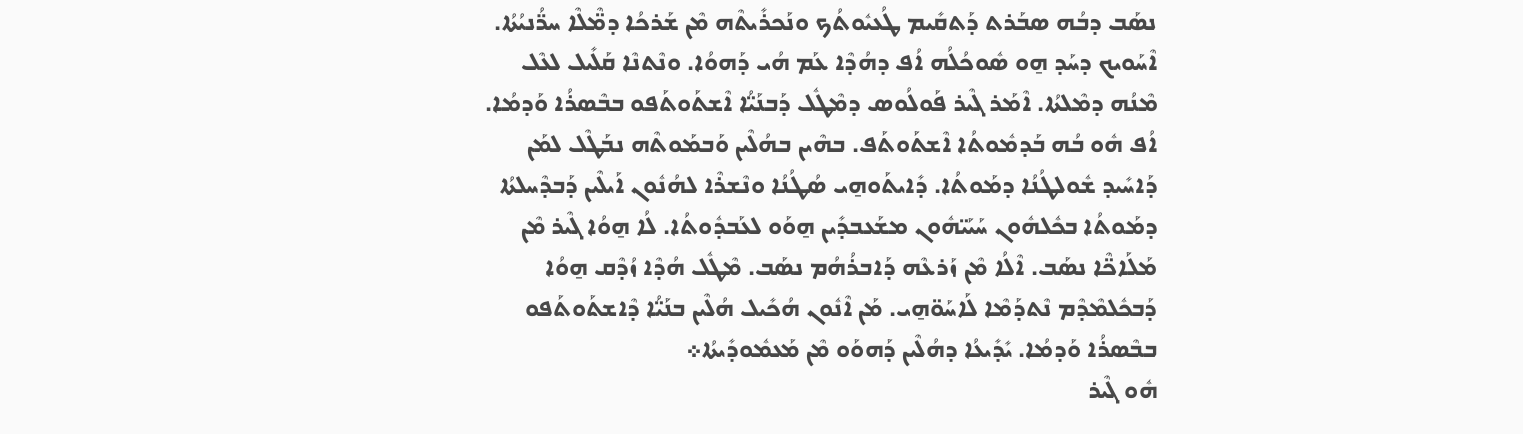ܢܣܰܒ ܕܒܳܗ ܣܒܰܪܬ ܕܰܬܩܺܝܡ ܛܳܥܝܽܘܬܳܟ ܘܢܰܟܪܺܝܬܶܗ ܡܶܢ ܫܰܪܟܳܐ ܕܡ̈ܶܠܶܐ ܚܪ̈ܳܢܝܳܬܳܐ. ܐܶܚܰܘܝܟ ܕܚܰܕ ܗ̱ܘ ܣܽܘܟܳܠܳܗ ܐܳܦ ܕܗܳܕܶܐ ܥܰܡ ܗܳܝ ܕܰܗܘܳܐ. ܘܢܶܬܢܶܐ ܩܰܠܺܝܠ ܠܥܶܠ ܡܶܢܳܗ ܕܡܶܠܬܳܐ. ܐܶܡܰܪ ܓܶܝܪ ܦܰܘܠܳܘܣ ܕܡܶܛܽܠ ܕܰܒܢܰܝ̈ܳܐ ܐܶܫܬܰܘܬܰܦܘ ܒܒܶܣܪܳܐ ܘܰܕܡܳܐ. ܐܳܦ ܗܽܘ ܒܳܗ ܒܰܕܡܽܘܬܳܐ ܐܶܫܬܰܘܬܰܦ. ܒܗܶܝܢ ܒܗܳܠܶܝܢ ܘܰܒܡܰܘܬܶܗ ܢܒܰܛܶܠ ܠܡܰܢ ܕܰܐܚܺܝܕ ܫܽܘܠܛܳܢܳܐ ܕܡܰܘܬܳܐ. ܕܺܐܝܬܰܘܗ̱ܝ ܣܳܛܳܢܳܐ ܘܢܶܫܪܶܐ ܠܗܳܢܽܘܢ ܐܰܝܠܶܝܢ ܕܰܒܕܶܚܠܬܳܐ ܕܡܰܘܬܳܐ ܒܟܽܠܗܽܘܢ ܚܰܝܰܝ̈ܗܽܘܢ ܡܫܰܥܒܕܺܝܢ ܗ̱ܘܰܘ ܠܥܰܒܕܽܘܬܳܐ. ܠܳܐ ܗ̱ܘܳܐ ܓܶܝܪ ܡܶܢ ܡܰܠܰܐܟ̈ܶܐ ܢܣܰܒ. ܐܶܠܳܐ ܡܶܢ ܙܰܪܥܶܗ ܕܰܐܒܪܳܗܳܡ ܢܣܰܒ. ܡܶܛܽܠ ܗܳܕܶܐ ܙܳܕܶܩ ܗ̱ܘܳܐ ܕܰܒܟܽܠܡܶܕܶܡ ܢܶܬܕܰܡܶܐ ܠܰܐܚܰܘ̈ܗ̱ܝ. ܡܰܢ ܐܶܢܽܘܢ ܗܳܟܺܝܠ ܗܳܠܶܝܢ ܒܢܰܝ̈ܳܐ ܕܶܐܫܬܰܘܬܰܦܘ ܒܒܶܣܪܳܐ ܘܰܕܡܳܐ. ܝܺܕܺܝܥܳܐ ܕܗܳܠܶܝܢ ܕܰܗܘܰܘ ܡܶܢ ܡܰܥܡܽܘܕܺܝܬܳܐ܀
ܗܽܘ ܓܶܝܪ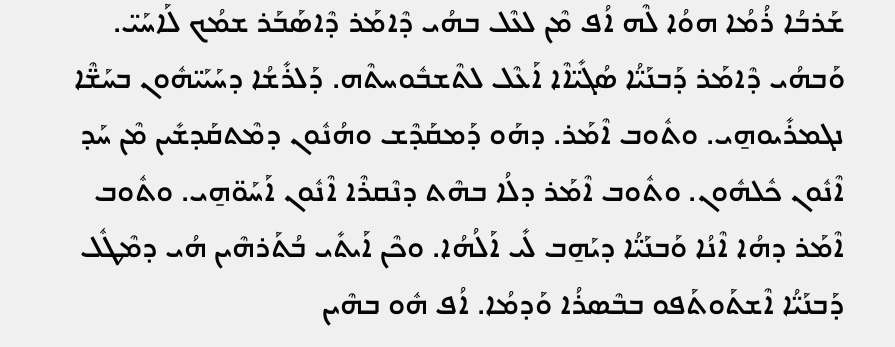ܫܰܪܒܳܐ ܪܳܡܳܐ ܗܘܳܐ ܠܶܗ ܐܳܦ ܡܶܢ ܠܥܶܠ ܒܗܳܝ ܕܶܐܡܰܪ ܕܶܐܣܰܒܰܪ ܫܡܳܟ ܠܰܐܚܰܝ̈. ܘܰܒܗܳܝ ܕܶܐܡܰܪ ܕܰܒܢܰܝ̈ܳܐ ܣܳܓܺܝ̈ܐܶܐ ܐܰܥܶܠ ܠܬܶܫܒܽܘܚܬܶܗ. ܕܰܠܪܺܫܳܐ ܕܚܰܝܰܝ̈ܗܽܘܢ ܒܚܰܫ̈ܶܐ ܢܓܡܪܺܝܘܗ̱ܝ. ܘܬܽܘܒ ܐܶܡܰܪ. ܕܗܰܘ ܕܰܡܩܰܕܶܫ ܘܗܳܢܽܘܢ ܕܡܶܬܩܰܕܫܺܝܢ ܡܶܢ ܚܰܕ ܐܶܢܽܘܢ ܟܽܠܗܽܘܢ. ܘܬܽܘܒ ܐܶܡܰܪ ܕܠܳܐ ܒܗܶܬ ܕܢܶܩܪܶܐ ܐܶܢܽܘܢ ܐܰܚܰܘ̈ܗ̱ܝ. ܘܬܽܘܒ ܐܶܡܰܪ ܕܗܳܐ ܐܶܢܳܐ ܘܰܒܢܰܝ̈ܳܐ ܕܝܰܗ̱ܒ ܠܺܝ ܐܰܠܳܗܳܐ. ܘܟܶܢ ܐܰܝܬܺܝ ܒܳܬܰܪܗܶܝܢ ܗܳܝ ܕܡܶܛܽܠ ܕܰܒܢܰܝ̈ܳܐ ܐܶܫܬܰܘܬܰܦܘ ܒܒܶܣܪܳܐ ܘܰܕܡܳܐ. ܐܳܦ ܗܽܘ ܒܗܶܝܢ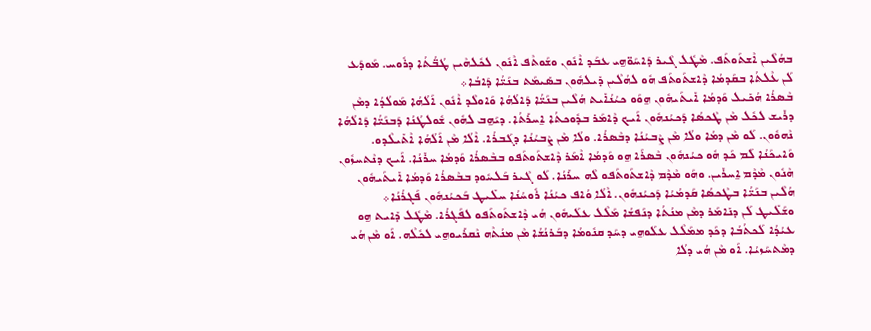ܒܗܳܠܶܝܢ ܐܶܫܬܰܘܬܰܦ. ܡܶܛܽܠ ܓܶܝܪ ܕܰܐܚܰܘ̈ܗ̱ܝ ܥܒܰܕ ܐܶܢܽܘܢ ܘܫܰܘܬܶܦ ܐܶܢܽܘܢ ܠܟܽܠܗܶܝܢ ܛܳܒ̈ܳܬܳܐ ܕܪܽܘܚ. ܡܰܘܕܰܥ ܠܰܢ ܥܶܠܬܳܐ ܒܩܰܕܡܳܐ ܕܶܐܫܬܰܘܬܰܦ ܗܽܘ ܠܗܳܠܶܝܢ ܕܺܝܠܗܽܘܢ ܒܣܺܝܡܰܬ ܒܢܰܝ̈ܳܐ ܕܰܐܒܳܐ܀
ܒܶܣܪܳܐ ܗܳܟܺܝܠ ܘܰܕܡܳܐ ܐܺܝܬܰܝܗܽܘܢ ܗ̱ܘܰܘ ܟܝܳܢܳܐܺܝܬ ܗܳܠܶܝܢ ܒܢܰܝ̈ܳܐ ܕܰܐܠܳܗܳܐ ܘܰܐܘܠܶܕ ܐܶܢܽܘܢ ܐܰܠܳܗܳܐ ܡܰܘܠܳܕܳܐ ܕܡܶܢ ܕܪܺܝܫ ܠܟܽܠ ܡܶܢ ܛܶܟܣܳܐ ܕܰܟܝܳܢܗܽܘܢ ܐܰܝܟ ܕܶܐܡܰܪ ܒܕܽܘܟܬܳܐ ܐ̱ܚܪܺܬܳܐ. ܕܝܰܗ̱ܒ ܠܗܽܘܢ ܫܽܘܠܛܳܢܳܐ ܕܰܒܢܰܝ̈ܳܐ ܕܰܐܠܳܗܳܐ ܢܶܗܘܽܘܢ. ܠܰܘ ܡܶܢ ܕܡܳܐ ܘܠܳܐ ܡܶܢ ܨܶܒܝܳܢܳܐ ܕܒܶܣܪܳܐ. ܘܠܳܐ ܡܶܢ ܨܶܒܝܳܢܳܐ ܕܓܰܒܪܳܐ. ܐܶܠܳܐ ܡܶܢ ܐܰܠܳܗܳܐ ܐܶܬܺܝܠܶܕܘ. ܘܰܐܝܟܰܢܳܐ ܠܰܡ ܟܰܕ ܗܽܘ ܟܝܳܢܗܽܘܢ ܒܶܣܪܰܐ ܗ̱ܘ ܘܰܕܡܳܐ ܐܶܡܰܪ ܕܶܐܫܬܰܘܬܰܦܘ ܒܒܶܣܪܳܐ ܘܰܕܡܳܐ ܚܪܺܢܳܐ. ܐܰܝܟ ܕܢܶܬܚܙܽܘܢ ܗܶܢܽܘܢ ܡܶܕܶܡ ܐ̱ܚܪܺܝܢ. ܘܗܰܘ ܡܶܕܶܡ ܕܶܐܫܬܰܘܬܰܦܘ ܠܶܗ ܚܪܺܢܳܐ. ܠܰܘ ܓܶܝܪ ܒܰܠܚܽܘܕ ܒܒܶܣܪܳܐ ܘܰܕܡܳܐ ܐܺܝܬܰܝܗܽܘܢ ܗܳܠܶܝܢ ܒܢܰܝ̈ܳܐ ܒܛܶܟܣܳܐ ܩܰܕܡܳܝܳܐ ܕܰܟܝܳܢܗܽܘܢ. ܐܶܠܳܐ ܘܳܐܦ ܟܝܳܢܳܐ ܪܽܘܚܳܢܳܐ ܚܠܺܝܛ ܒܰܟܝܳܢܗܽܘܢ ܦܰܓܪܳܢܳܐ܀
ܘܫܰܠܺܝܛ ܠܰܢ ܕܢܺܐܡܰܪ ܕܡܶܢ ܡܢܳܬܳܐ ܕܢܰܦܫܳܐ ܡܰܠܶܠ ܥܠܰܝܗܽܘܢ ܗܳܝ ܕܶܐܫܬܰܘܬܰܦܘ ܠܦܰܓܪܳܐ. ܡܶܛܽܠ ܕܺܐܝܬ ܗ̱ܘ ܥܝܳܕܳܐ ܠܰܟܬܳܒܳܐ ܕܟܰܕ ܡܡܰܠܶܠ ܥܠܰܘܗ̱ܝ ܕܚܰܕ ܩܢܽܘܡܳܐ ܕܒܰܪܢܳܫܳܐ ܡܶܢ ܡܢܳܬܶܗ ܢܶܩܪܺܝܘܗ̱ܝ ܠܟܽܠܶܗ. ܐܰܘ ܡܶܢ ܗܳܝ ܕܡܶܬܚܰܙܝܳܐ. ܐܰܘ ܡܶܢ ܗܳܝ ܕܠܳܐ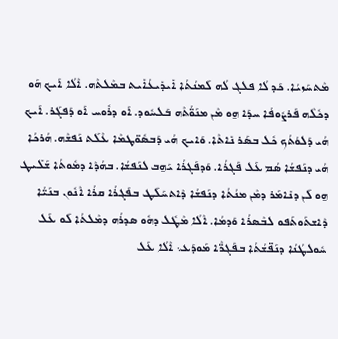ܡܶܬܚܰܙܝܳܐ. ܟܰܕ ܠܳܐ ܦܠܓ ܠܳܗ ܠܰܡܢܳܬܳܐ ܐܺܝܕܺܝܥܳܐܺܝܬ ܒܡܶܠܬܶܗ. ܐܶܠܳܐ ܐܰܝܟ ܗܰܘ ܕܟܽܠܶܗ ܦܰܪܨܽܘܦܳܐ ܚܕܰܐ ܗ̱ܘ ܡܶܢ ܡܢܰܘ̈ܳܬܶܗ ܒܰܠܚܽܘܕ. ܐܰܘ ܕܪܽܘܚ ܐܰܘ ܕܰܦܓܰܪ. ܐܰܝܟ ܗܳܝ ܕܰܠܘܳܬܳܟ ܟܽܠ ܒܣܰܪ ܢܺܐܬܶܐ. ܘܰܐܝܟ ܗܳܝ ܕܰܒܣܽܘ̈ܛܡܶܐ ܥܶܠܰܬ ܢܰܦܫܶܗ. ܗܳܪܟܳܐ ܗܳܝ ܕܢܰܦܫܳܐ ܣܳܡ ܥܰܠ ܦܰܓܪܳܐ. ܘܰܕܦܰܓܪܳܐ ܝܰܗ̱ܒ ܠܢܰܦܫܳܐ. ܒܗܳܕܶܐ ܕܡܽܘܬܳܐ ܫܰܠܺܝܛ ܗ̱ܘ ܠܰܢ ܕܢܺܐܡܰܪ ܕܡܶܢ ܡܢܳܬܳܐ ܕܢܰܦܫܳܐ ܕܶܐܬܚܰܠܰܛ ܒܦܰܓܪܳܐ ܩܪܳܐ ܐܶܢܽܘܢ ܒܢܰܝ̈ܳܐ ܕܶܐܫܬܰܘܬܰܦܘ ܠܒܶܣܪܳܐ ܘܰܕܡܳܐ. ܐܶܠܳܐ ܡܶܛܽܠ ܕܗܽܘ ܣܕܪܳܗ ܕܡܶܠܬܳܐ ܠܰܘ ܥܰܠ ܚܽܘܠܛܳܢܳܐ ܕܢܰܦ̈ܫܳܬܳܐ ܒܦܰܓܪ̈ܶܐ ܡܰܘܕܰܥ܆ ܐܶܠܳܐ ܥܰܠ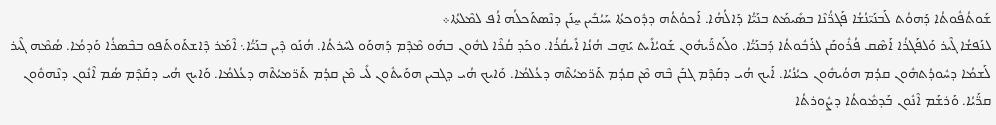ܫܰܘܬܳܦܽܘܬܳܐ ܕܰܗܘܳܬ ܠܰܒܢܰܝ̈ܢܳܫܳܐ ܦܰܓܪ̈ܳܢܶܐ ܒܣܺܝܡܰܬ ܒܢܰܝ̈ܳܐ ܕܰܐܠܳܗܳܐ. ܐܰܟܘܳܬܳܗ ܕܕܽܘܟܬܳܐ ܚܰܝܳܒܺܝܢ ܚ̱ܢܰܢ ܕܢܶܣܬܰܟܠܳܗ ܐܳܦ ܠܡܶܠܬܳܐ܀
ܠܢܰܦܫܳܐ ܓܶܝܪ ܘܰܠܦܰܓܪܳܐ ܐܰܣܶܩ ܦܳܪܽܘܩܰܢ ܠܪܰܒܽܘܬܳܐ ܕܰܒܢܰܝ̈ܳܐ. ܘܠܰܬܪ̈ܰܝܗܽܘܢ ܫܰܘܝܳܐܺܝܬ ܝܰܗ̱ܒ ܗܳܢܳܐ ܐܺܝܩܳܪܳܐ. ܘܟܰܕ ܩܳܪܶܐ ܠܗܽܘܢ ܒܗܰܘ ܡܶܕܶܡ ܕܰܗܘܰܘ ܠܚܰܪܬܳܐ. ܗܳܢܰܘ ܕܶܝܢ ܒܢܰܝ̈ܳܐ܆ ܐܶܡܰܪ ܕܶܐܫܬܰܘܬܰܦܘ ܒܒܶܣܪܳܐ ܘܰܕܡܳܐ. ܣܳܡܶܗ ܓܶܝܪ ܠܰܫܡܳܐ ܕܚܽܘܕܳܬܗܽܘܢ ܩܕܳܡ ܗܘܳܝܗܽܘܢ ܟܝܳܢܳܝܳܐ. ܐܰܝܟ ܗܳܝ ܕܩܰܕܶܡ ܓܒܰܢ ܒܶܗ ܡܶܢ ܩܕܳܡ ܬܰܪ̈ܡܝܳܬܶܗ ܕܥܳܠܡܳܐ. ܘܰܐܝܟ ܗܳܝ ܕܓܒܝܢ ܗܘܰܝܬܽܘܢ ܠܺܝ ܡܶܢ ܩܕܳܡ ܬܰܪ̈ܡܝܳܬܶܗ ܕܥܳܠܡܳܐ. ܘܰܐܝܟ ܗܳܝ ܕܩܰܕܶܡ ܣܳܡ ܐܶܢܽܘܢ ܕܢܶܗܘܽܘܢ ܩܪ̈ܰܝܳܐ. ܘܰܪܫܰܡ ܐܶܢܽܘܢ ܒܰܕܡܽܘܬܳܐ ܕܨܽܘܪܬܳܐ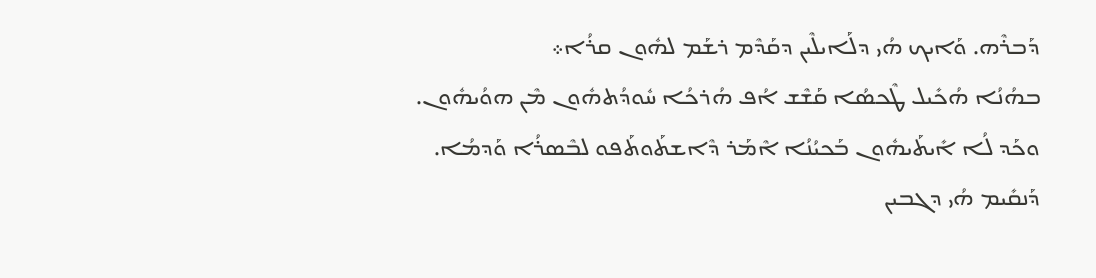ܕܰܒܪܶܗ. ܘܰܐܝܟ ܗܳܝ ܕܠܰܐܝܠܶܝܢ ܕܩܰܕܶܡ ܪܫܰܡ ܠܗܽܘܢ ܩܪܳܐ܀
ܒܗܳܢܳܐ ܗܳܟܺܝܠ ܛܶܟܣܳܐ ܩܰܫܶܫ ܐܳܦ ܗܳܪܟܳܐ ܚܽܘܕܳܬܗܽܘܢ ܡܶܢ ܗܘܳܝܗܽܘܢ. ܘܟܰܕ ܠܳܐ ܐܺܝܬܰܝܗܽܘܢ ܒܰܟܝܳܢܳܐ ܐܶܡܰܪ ܕܶܐܫܬܰܘܬܰܦܘ ܠܒܶܣܪܳܐ ܘܰܕܡܳܐ. ܕܰܢܩܺܝܡ ܗܳܝ ܕܓܒܝܢ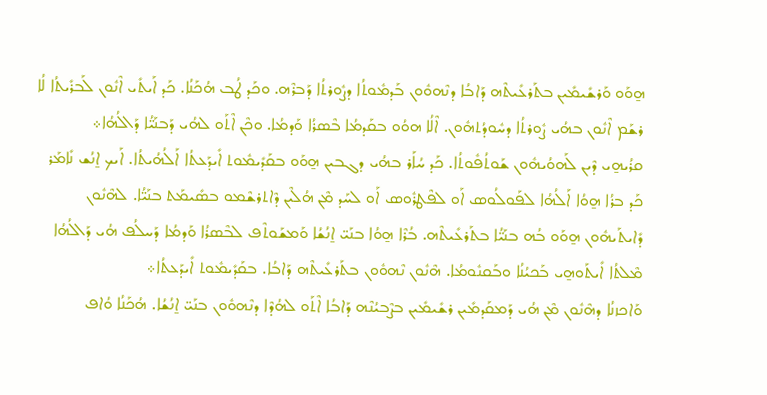ܗ̱ܘܰܘ ܘܰܪܫܺܝܡܺܝܢ ܒܬܰܪܥܺܝܬܶܗ ܕܰܐܒܳܐ ܕܢܶܗܘܽܘܢ ܒܰܕܡܽܘܬܳܐ ܕܨܽܘܪܬܳܐ ܕܰܒܪܶܗ. ܘܟܰܕ ܛܳܒ ܗܳܟܰܢܳܐ. ܟܰܕ ܐܰܝܬܺܝ ܐܶܢܽܘܢ ܠܰܒܪܺܝܬܳܐ ܠܳܐ ܪܫܰܡ ܐܶܢܽܘܢ ܒܗܳܝ ܨܽܘܪܬܳܐ ܕܚܽܘܕܳܬܗܽܘܢ. ܐܶܠܳܐ ܗܘܳܘ ܒܩܰܕܡܳܐ ܒܶܣܪܳܐ ܘܰܕܡܳܐ. ܘܟܶܢ ܐܶܬܰܘ ܠܗܳܝ ܕܰܒܢܰܝ̈ܳܐ ܕܰܐܠܳܗܳܐ܀
ܩܪܳܝܗ̱ܝ ܕܶܝܢ ܠܰܗܘܳܝܗܽܘܢ ܫܰܘܬܳܦܽܘܬܳܐ. ܟܰܕ ܚܳܐܰܪ ܒܗܳܝ ܕܓܒܝܢ ܗ̱ܘܰܘ ܒܩܰܕܺܝܡܽܘܬ ܐܺܝܕܰܥܬܳܐ ܐܰܠܳܗܳܝܬܳܐ. ܐܰܝܟ ܐ̱ܢܳܫ ܢܺܐܡܰܪ ܟܰܕ ܒܪܳܐ ܗ̱ܘܳܐ ܐܰܠܳܗܳܐ ܠܦܰܘܠܳܘܣ ܐܰܘ ܠܦܶܛܪܽܘܣ ܐܰܘ ܠܚܰܕ ܡܶܢ ܗܳܠܶܝܢ ܕܶܐܬܪܫܶܡܘ ܒܣܺܝܡܰܬ ܒܢܰܝ̈ܳܐ. ܠܗܶܢܽܘܢ ܕܺܐܝܬܰܝܗܽܘܢ ܗ̱ܘܰܘ ܒܳܗ ܒܢܰܝ̈ܳܐ ܒܬܰܪܥܺܝܬܶܗ. ܒܳܪܶܐ ܗ̱ܘܳܐ ܒܢܰܝ̈ ܐ̱ܢܳܫܳܐ ܘܰܡܫܰܘܬܶܦ ܠܒܶܣܪܳܐ ܘܰܕܡܳܐ ܕܰܚܠܳܦ ܗܳܝ ܕܰܐܠܳܗܳܐ ܡܶܠܬܳܐ ܐܺܝܬܰܘܗ̱ܝ ܒܰܟܝܳܢܳܐ ܘܒܰܩܢܽܘܡܳܐ. ܗܶܢܽܘܢ ܢܶܗܘܽܘܢ ܒܬܰܪܥܺܝܬܶܗ ܕܰܐܒܳܐ. ܒܩܰܕܺܝܡܽܘܬ ܐܺܝܕܰܥܬܳܐ܀
ܘܰܐܟܙܢܳܐ ܕܗܶܢܽܘܢ ܡܶܢ ܗܳܝ ܕܰܡܩܰܕܡܺܝܢ ܪܫܺܝܡܺܝܢ ܒܨܶܒܝܳܢܶܗ ܕܰܐܒܳܐ ܐܶܬܰܘ ܠܗܳܕܶܐ ܕܢܶܗܘܽܘܢ ܒܢܰܝ̈ ܐ̱ܢܳܫܳܐ. ܗܳܟܰܢܳܐ ܘܳܐܦ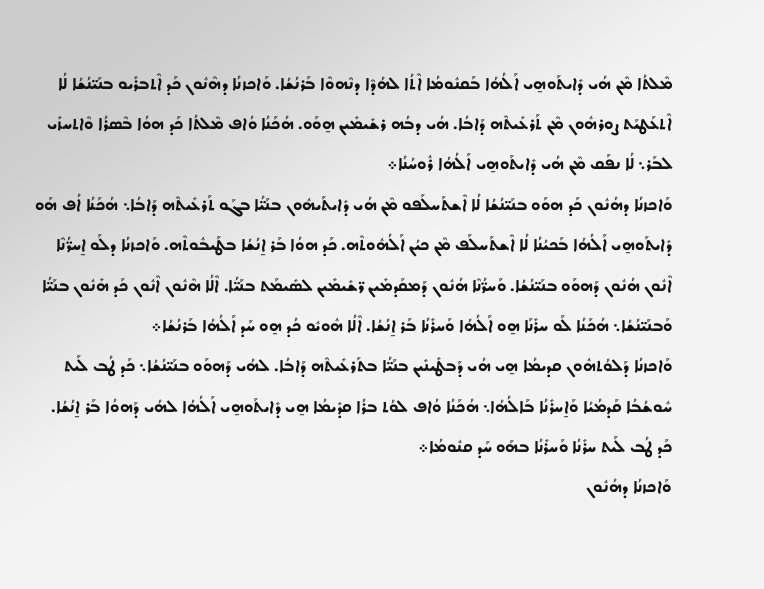ܡܶܠܬܳܐ ܡܶܢ ܗܳܝ ܕܺܐܝܬܰܘܗ̱ܝ ܐܰܠܳܗܳܐ ܒܰܩܢܽܘܡܳܐ ܐܶܬܳܐ ܠܗܳܕܶܐ ܕܢܶܗܘܶܐ ܒܰܪܢܳܫܳܐ. ܘܰܐܟܙܢܳܐ ܕܗܶܢܽܘܢ ܟܰܕ ܐܶܬܒܪܺܝܘ ܒܢܰܝ̈ܢܳܫܳܐ ܠܳܐ ܐܶܬܥܰܛܝܰܬ ܨܘܪܗܽܘܢ ܡܶܢ ܬܰܪܥܺܝܬܶܗ ܕܰܐܒܳܐ. ܗܳܝ ܕܒܳܗ ܪܫܺܝܡܺܝܢ ܗ̱ܘܰܘ. ܗܳܟܰܢܳܐ ܘܳܐܦ ܡܶܠܬܳܐ ܟܰܕ ܗܘܳܐ ܒܶܣܪܳܐ ܘܶܐܬܚܙܺܝ ܠܒܰܪ܆ ܠܳܐ ܢܦܰܩ ܡܶܢ ܗܳܝ ܕܺܐܝܬܰܘܗ̱ܝ ܐܰܠܳܗܳܐ ܪܽܘܚܳܢܳܐ܀
ܘܰܐܟܙܢܳܐ ܕܗܳܢܽܘܢ ܟܰܕ ܗܘܰܘ ܒܢܰܝ̈ܢܳܫܳܐ ܠܳܐ ܐܶܫܬܰܚܠܰܦܘ ܡܶܢ ܗܳܝ ܕܺܐܝܬܰܝܗܽܘܢ ܒܢܰܝ̈ܳܐ ܒܓܰܘ ܬܰܪܥܺܝܬܶܗ ܕܰܐܒܳܐ܆ ܗܳܟܰܢܳܐ ܐܳܦ ܗܰܘ ܕܺܐܝܬܰܘܗ̱ܝ ܐܰܠܳܗܳܐ ܒܰܟܝܳܢܳܐ ܠܳܐ ܐܶܫܬܰܚܠܰܦ ܡܶܢ ܟܝܳܢ ܐܰܠܳܗܽܘܬܶܗ. ܟܰܕ ܗܘܳܐ ܒܰܪ ܐ̱ܢܳܫܳܐ ܒܛܰܝܒܽܘܬܶܗ. ܘܰܐܟܙܢܳܐ ܕܠܰܘ ܐ̱ܚܪ̈ܳܢܶܐ ܐܶܢܽܘܢ ܗܳܢܽܘܢ ܕܰܗܘܰܘ ܒܢܰܝ̈ܢܳܫܳܐ. ܘܰܚܪ̈ܳܢܶܐ ܗܳܢܽܘܢ ܕܰܡܩܰܕܡܺܝܢ ܪ̈ܫܺܝܡܺܝܢ ܠܣܺܝܡܰܬ ܒܢܰܝ̈ܳܐ. ܐܶܠܳܐ ܗܶܢܽܘܢ ܐܶܢܽܘܢ ܟܰܕ ܗܺܢܽܘܢ ܒܢܰܝ̈ܳܐ ܘܰܒܢܰܝ̈ܢܳܫܳܐ܆ ܗܳܟܰܢܳܐ ܠܰܘ ܚܪܺܢܰܐ ܗ̱ܘ ܐܰܠܳܗܳܐ ܘܰܚܪܺܢܳܐ ܒܰܪ ܐ̱ܢܳܫܳܐ. ܐܶܠܳܐ ܗܽܘܝܽܘ ܟܳܕ ܗ̱ܘ ܚܰܕ ܐܰܠܳܗܳܐ ܒܰܪܢܳܫܳܐ܀
ܘܰܐܟܙܢܳܐ ܕܰܠܘܳܬܗܽܘܢ ܩܕܝܡܳܐ ܗ̱ܝ ܗܳܝ ܕܰܒܛܺܝܢܺܝܢ ܒܢܰܝ̈ܳܐ ܒܬܰܪܥܺܝܬܶܗ ܕܰܐܒܳܐ. ܠܗܳܝ ܕܰܗܘܰܘ ܒܢܰܝ̈ܢܳܫܳܐ܆ ܟܰܕ ܛܳܒ ܠܰܝܬ ܚܽܘܫܳܒܳܐ ܩܰܕܡܳܝܳܐ ܘܰܐ̱ܚܪܺܢܳܐ ܒܰܐܠܳܗܳܐ܆ ܗܳܟܰܢܳܐ ܘܳܐܦ ܠܘܳܬ ܒܪܳܐ ܩܕܺܝܡܳܐ ܗ̱ܝ ܕܺܐܝܬܰܘܗ̱ܝ ܐܰܠܳܗܳܐ ܠܗܳܝ ܕܰܗܘܳܐ ܒܰܪ ܐ̱ܢܳܫܳܐ. ܟܰܕ ܛܳܒ ܠܰܝܬ ܚܪܺܢܳܐ ܘܰܚܪܺܢܳܐ ܒܗܰܘ ܚܰܕ ܩܢܽܘܡܳܐ܀
ܘܰܐܟܙܢܳܐ ܕܗܳܢܽܘܢ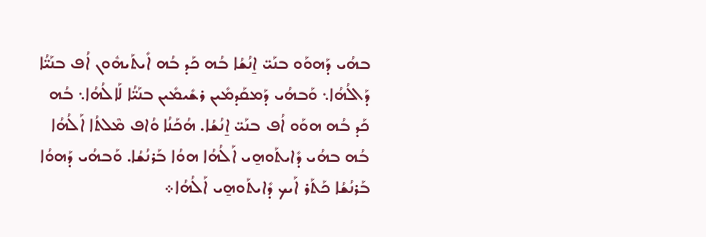ܒܗܳܝ ܕܰܗܘܰܘ ܒܢܰܝ̈ ܐ̱ܢܳܫܳܐ ܒܳܗ ܟܰܕ ܒܳܗ ܐܺܝܬܰܝܗܽܘܢ ܐܳܦ ܒܢܰܝ̈ܳܐ ܕܰܐܠܳܗܳܐ܆ ܘܰܒܗܳܝ ܕܰܡܩܰܕܡܺܝܢ ܪܫܺܝܡܺܝܢ ܒܢܰܝ̈ܳܐ ܠܰܐܠܳܗܳܐ܆ ܒܳܗ ܟܰܕ ܒܳܗ ܗܘܰܘ ܐܳܦ ܒܢܰܝ̈ ܐ̱ܢܳܫܳܐ. ܗܳܟܰܢܳܐ ܘܳܐܦ ܡܶܠܬܳܐ ܐܰܠܳܗܳܐ ܒܳܗ ܒܗܳܝ ܕܺܐܝܬܰܘܗ̱ܝ ܐܰܠܳܗܳܐ ܗܘܳܐ ܒܰܪܢܳܫܳܐ. ܘܰܒܗܳܝ ܕܰܗܘܳܐ ܒܰܪܢܳܫܳܐ ܟܰܬܰܪ ܐܰܝܟ ܕܺܐܝܬܰܘܗ̱ܝ ܐܰܠܳܗܳܐ܀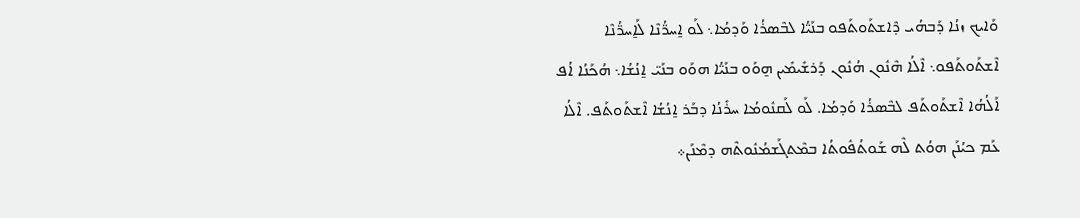ܘܰܐܝܟ ܙܢܳܐ ܕܰܒܗܳܝ ܕܶܐܫܬܰܘܬܰܦܘ ܒܢܰܝ̈ܳܐ ܠܒܶܣܪܳܐ ܘܰܕܡܳܐ܆ ܠܰܘ ܐ̱ܚܪ̈ܳܢܶܐ ܠܰܐ̱ܚܪ̈ܳܢܶܐ ܐܶܫܬܰܘܬܰܦܘ܆ ܐܶܠܳܐ ܗܶܢܽܘܢ ܗܳܢܽܘܢ ܕܰܪܫܺܝܡܺܝܢ ܗ̱ܘܰܘ ܒܢܰܝ̈ܳܐ ܗܘܰܘ ܒܢܰܝ̈ ܐ̱ܢܳܫܳܐ܆ ܗܳܟܰܢܳܐ ܐܳܦ ܐܰܠܳܗܳܐ ܐܶܫܬܰܘܬܰܦ ܠܒܶܣܪܳܐ ܘܰܕܡܳܐ. ܠܰܘ ܠܰܩܢܽܘܡܳܐ ܚܪܺܢܳܐ ܕܒܰܪ ܐ̱ܢܳܫܳܐ ܐܶܫܬܰܘܬܰܦ. ܐܶܠܳܐ ܥܰܡ ܟܝܳܢܰܢ ܗܘܳܬ ܠܶܗ ܫܰܘܬܳܦܽܘܬܳܐ ܒܡܶܬܓܰܫܡܳܢܽܘܬܶܗ ܕܡܶܢܰܢ܀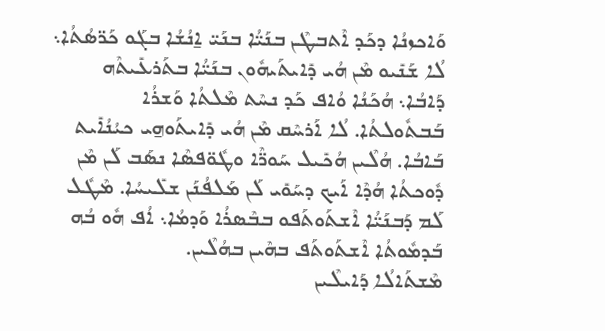ܘܰܐܟܙܢܳܐ ܕܟܰܕ ܐܶܬܒܛܶܢ ܒܢܰܝ̈ܳܐ ܒܢܰܝ̈ ܐ̱ܢܳܫܳܐ ܒܓܰܘ ܟܰܪ̈ܣܳܬܳܐ܆ ܠܳܐ ܫܰܢܺܝܘ ܡܶܢ ܗܳܝ ܕܺܐܝܬܰܝܗܽܘܢ ܒܢܰܝ̈ܳܐ ܒܬܰܪܥܺܝܬܶܗ ܕܰܐܒܳܐ܆ ܗܳܟܰܢܳܐ ܘܳܐܦ ܟܰܕ ܢܚܶܬ ܡܶܠܬܳܐ ܘܰܫܪܳܐ ܒܰܒܬܽܘܠܬܳܐ. ܠܳܐ ܐܰܪܚܶܩ ܡܶܢ ܗܳܝ ܕܺܐܝܬܰܘܗ̱ܝ ܟܝܳܢܳܐܺܝܬ ܒܰܐܒܳܐ. ܗܳܠܶܝܢ ܗܳܟܺܝܠ ܚܰܘܪ̈ܶܐ ܘܛܽܘ̈ܦܣܶܐ ܢܣܰܒ ܠܰܢ ܡܶܢ ܕܽܘܟܬܳܐ ܗܳܕܶܐ ܐܰܝܟ ܕܚܰܘܺܝ ܠܰܢ ܡܰܠܦܳܢܰܢ ܫܠܺܝܚܳܐ. ܡܶܛܽܠ ܠܰܡ ܕܰܒܢܰܝ̈ܳܐ ܐܶܫܬܰܘܬܰܦܘ ܒܒܶܣܪܳܐ ܘܰܕܡܳܐ܆ ܐܳܦ ܗܽܘ ܒܳܗ ܒܰܕܡܽܘܬܳܐ ܐܶܫܬܰܘܬܰܦ ܒܗܶܝܢ ܒܗܳܠܶܝܢ.
ܡܶܫܬܰܐܠܳܐ ܕܰܐܝܠܶܝܢ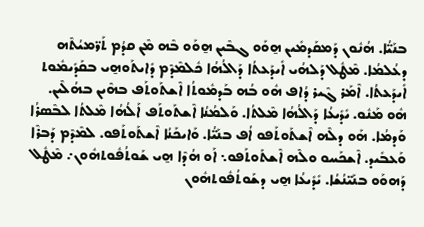ܒܢܰܝ̈ܳܐ. ܗܳܢܽܘܢ ܕܰܡܩܰܕܡܺܝܢ ܗ̱ܘܰܘ ܓܒܶܝܢ ܗ̱ܘܰܘ ܒܶܗ ܡܶܢ ܩܕܳܡ ܬܰܪ̈ܡܝܳܬܶܗ ܕܥܳܠܡܳܐ. ܡܶܛܽܠ ܕܰܠܗܳܝ ܐܺܝܕܰܥܬܳܐ ܕܰܐܠܳܗܳܐ ܟܽܠܡܶܕܶܡ ܕܺܐܝܬܰܘܗ̱ܝ ܒܩܰܕܺܝܡܽܘܬ ܐܺܝܕܰܥܬܳܐ. ܐܶܡܰܪ ܓܶܝܪ ܕܳܐܦ ܗܽܘ ܒܳܗ ܒܰܕܡܽܘܬܳܐ ܐܶܫܬܰܘܬܰܦ ܒܗܶܝܢ ܒܗܳܠܶܝܢ. ܗܽܘ ܡܰܢܽܘ. ܝܺܕܺܝܥܳܐ ܕܰܐܠܳܗܳܐ ܡܶܠܬܳܐ. ܘܰܠܡܳܢܳܐ ܐܶܫܬܰܘܬܰܦ ܐܰܠܳܗܳܐ ܡܶܠܬܳܐ ܠܒܶܣܪܳܐ ܘܰܕܡܳܐ. ܗܰܘ ܕܠܶܗ ܐܶܫܬܰܘܬܰܦܘ ܐܳܦ ܒܢܰܝ̈ܳܐ. ܘܰܐܝܟܰܢܳܐ ܐܶܫܬܰܘܬܰܦܘ. ܠܡܶܕܶܡ ܕܰܒܪܶܐ ܘܰܥܒܺܝܕ. ܐܶܫܟܰܚܘ ܘܠܶܗ ܐܶܫܬܰܘܬܰܦܘ܆ ܐܰܘ ܗܳܕܶܐ ܗ̱ܝ ܫܰܘܬܳܦܽܘܬܗܽܘܢ܇ ܡܶܛܽܠ ܕܰܗܘܰܘ ܒܢܰܝ̈ܢܳܫܳܐ. ܝܺܕܺܝܥܳܐ ܗ̱ܝ ܕܫܰܘܬܳܦܽܘܬܗܽܘܢ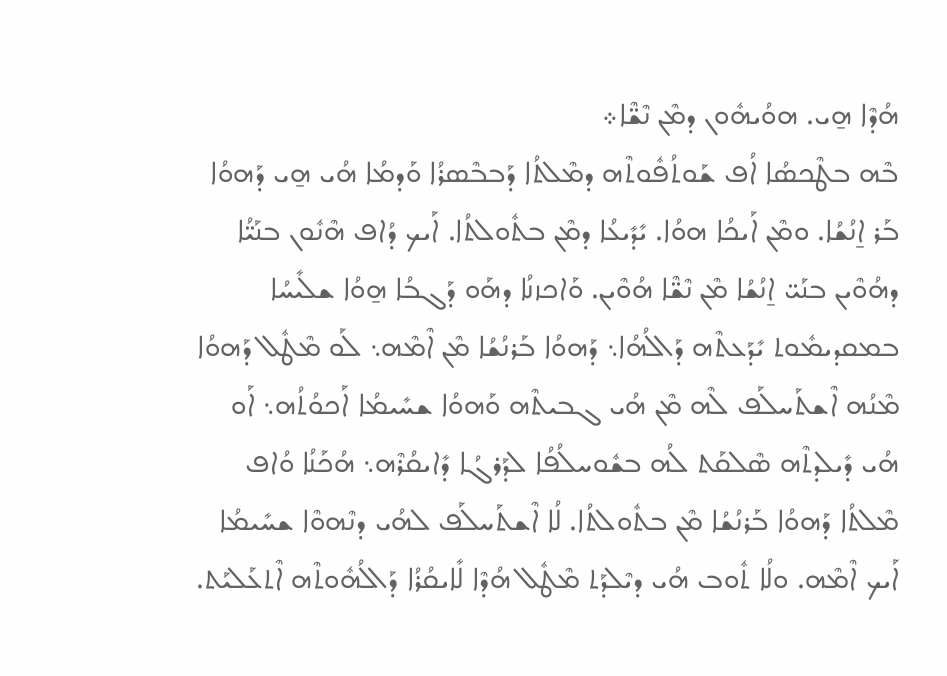ܗܳܕܶܐ ܗ̱ܝ. ܗܘܳܝܗܽܘܢ ܕܡܶܢ ܢܶܫ̈ܶܐ܀
ܒܶܗ ܒܛܶܟܣܳܐ ܐܳܦ ܫܰܘܬܳܦܽܘܬܶܗ ܕܡܶܠܬܳܐ ܕܰܒܒܶܣܪܳܐ ܘܰܕܡܳܐ ܗܳܝ ܗ̱ܝ ܕܰܗܘܳܐ ܒܰܪ ܐ̱ܢܳܫܳܐ. ܘܡܶܢ ܐܰܝܟܳܐ ܗܘܳܐ. ܝܺܕܺܝܥܳܐ ܕܡܶܢ ܒܬܽܘܠܬܳܐ. ܐܰܝܟ ܕܳܐܦ ܗܶܢܽܘܢ ܒܢܰܝ̈ܳܐ ܕܗܳܘܶܝܢ ܒܢܰܝ̈ ܐ̱ܢܳܫܳܐ ܡܶܢ ܢܶܫ̈ܶܐ ܗܳܘܶܝܢ. ܘܰܐܟܙܢܳܐ ܕܗܰܘ ܕܰܓܒܳܐ ܗ̱ܘܳܐ ܫܠܺܝܚܳܐ ܒܡܩܕܝܡܽܘܬ ܝܺܕܰܥܬܶܗ ܕܰܐܠܳܗܳܐ܆ ܕܰܗܘܳܐ ܒܰܪܢܳܫܳܐ ܡܶܢ ܐܶܡܶܗ܆ ܠܰܘ ܡܶܛܽܠ ܕܰܗܘܳܐ ܡܶܢܳܗ ܐܶܫܬܰܚܠܰܦ ܠܶܗ ܡܶܢ ܗܳܝ ܓܒܝܬܶܗ ܘܰܗܘܳܐ ܫܚܺܝܡܳܐ ܐܰܟܘܳܬܳܗ܆ ܐܰܘ ܗܳܝ ܕܺܝܠܕܬܶܗ ܣܶܠܩܰܬ ܠܳܗ ܒܫܽܘܚܠܳܦܳܐ ܠܕܰܪܓܳܐ ܕܺܐܝܩܳܪܶܗ܆ ܗܳܟܰܢܳܐ ܘܳܐܦ ܡܶܠܬܳܐ ܕܰܗܘܳܐ ܒܰܪܢܳܫܳܐ ܡܶܢ ܒܬܽܘܠܬܳܐ. ܠܳܐ ܐܶܫܬܰܚܠܰܦ ܠܗܳܝ ܕܢܶܗܘܶܐ ܫܚܺܝܡܳܐ ܐܰܝܟ ܐܶܡܶܗ. ܘܠܳܐ ܬܽܘܒ ܗܳܝ ܕܝܶܠܕܰܬ ܡܶܛܽܠ ܗܳܕܶܐ ܠܺܐܝܩܳܪܳܐ ܕܰܐܠܳܗܽܘܬܶܗ ܐܶܬܥܰܠܝܰܬ.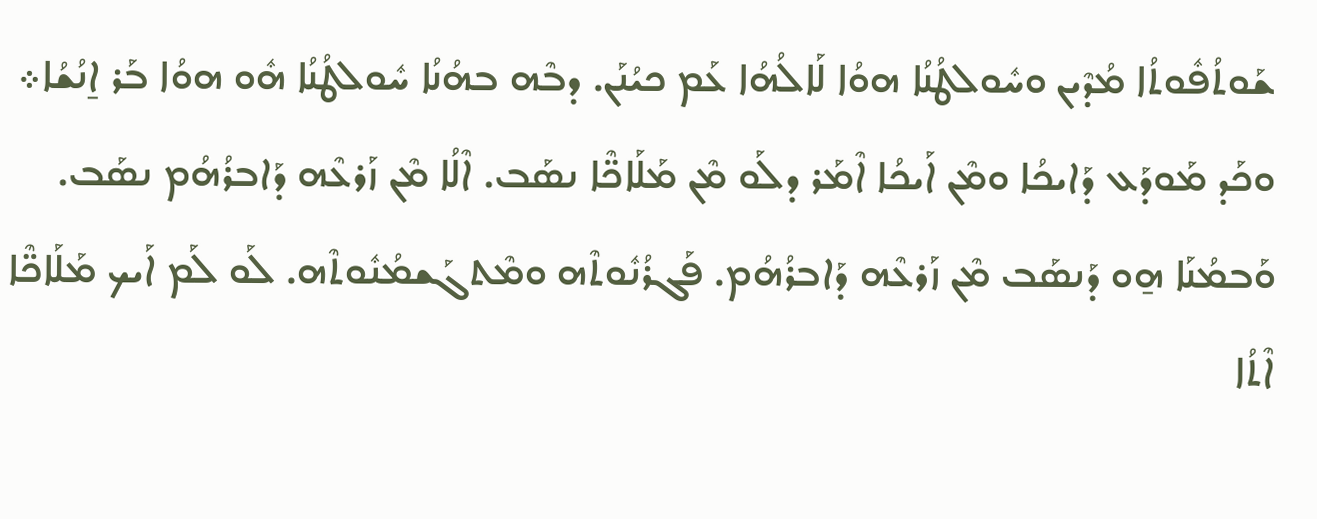ܫܰܘܬܳܦܽܘܬܳܐ ܡܳܕܶܝܢ ܘܚܽܘܠܛܳܢܳܐ ܗܘܳܐ ܠܰܐܠܳܗܳܐ ܥܰܡ ܟܝܳܢܰܢ. ܕܒܶܗ ܒܗܳܢܳܐ ܚܽܘܠܛܳܢܳܐ ܗܽܘ ܗܘܳܐ ܒܰܪ ܐ̱ܢܳܫܳܐ܀
ܘܟܰܕ ܡܰܘܕܰܥ ܕܰܐܝܟܳܐ ܘܡܶܢ ܐܰܝܟܳܐ ܐܶܡܰܪ ܕܠܰܘ ܡܶܢ ܡܰܠܰܐܟ̈ܶܐ ܢܣܰܒ. ܐܶܠܳܐ ܡܶܢ ܙܰܪܥܶܗ ܕܰܐܒܪܳܗܳܡ ܢܣܰܒ. ܘܰܒܡܳܢܰܐ ܗ̱ܘ ܕܰܢܣܰܒ ܡܶܢ ܙܰܪܥܶܗ ܕܰܐܒܪܳܗܳܡ. ܦܰܓܪܳܢܽܘܬܶܗ ܘܡܶܬܓܰܫܡܳܢܽܘܬܶܗ. ܠܰܘ ܠܰܡ ܐܰܝܟ ܡܰܠܰܐܟ̈ܶܐ ܐܶܬܳܐ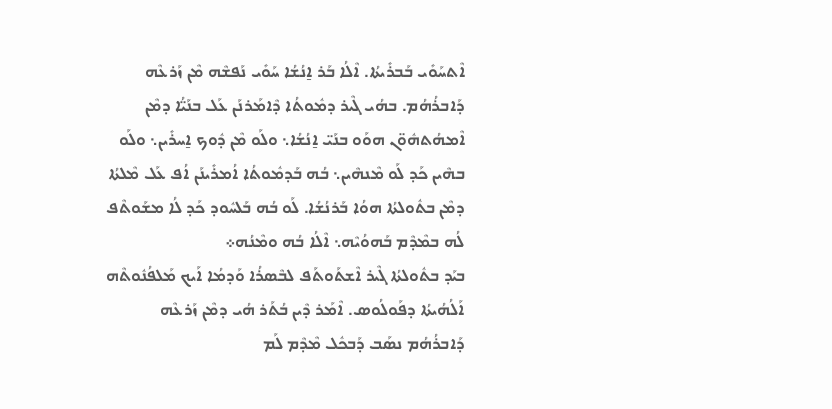ܐܶܬܚܰܘܺܝ ܒܰܒܪܺܝܬܳܐ. ܐܶܠܳܐ ܒܰܪ ܐ̱ܢܳܫܳܐ ܚܰܘܺܝ ܢܰܦܫܶܗ ܡܶܢ ܙܰܪܥܶܗ ܕܰܐܒܪܳܗܳܡ. ܒܗܳܝ ܓܶܝܪ ܕܡܽܘܬܳܐ ܕܶܐܡܰܪܢܰܢ ܥܰܠ ܒܢܰܝ̈ܳܐ ܕܡܶܢ ܐܶܡܗܳܬܗܽܘ̈ܢ ܗܘܰܘ ܒܢܰܝ̈ ܐ̱ܢܳܫܳܐ܆ ܘܠܰܘ ܡܶܢ ܕܽܘܟ ܐ̱ܚܪܺܝܢ܆ ܘܠܰܘ ܒܗܶܝܢ ܟܰܕ ܠܰܘ ܡܶܢܗܶܝܢ܆ ܒܳܗ ܒܰܕܡܽܘܬܳܐ ܐܳܡܪܺܝܢܰܢ ܐܳܦ ܥܰܠ ܡܶܠܬܳܐ ܕܡܶܢ ܒܬܽܘܠܬܳܐ ܗܘܳܐ ܒܰܪܢܳܫܳܐ. ܠܰܘ ܒܳܗ ܒܰܠܚܽܘܕ ܟܰܕ ܠܳܐ ܡܫܰܘܬܶܦ ܠܳܗ ܒܡܶܕܶܡ ܒܰܗܘܳܝܶܗ܆ ܐܶܠܳܐ ܒܳܗ ܘܡܶܢܳܗ܀
ܒܝܰܕ ܒܬܽܘܠܬܳܐ ܓܶܝܪ ܐܶܫܬܰܘܬܰܦ ܠܒܶܣܪܳܐ ܘܰܕܡܳܐ ܐܰܝܟ ܡܰܠܦܳܢܽܘܬܶܗ ܐܰܠܳܗܳܝܬܳܐ ܕܦܰܘܠܳܘܣ. ܐܶܡܰܪ ܕܶܝܢ ܒܳܬܰܪ ܗܳܝ ܕܡܶܢ ܙܰܪܥܶܗ ܕܰܐܒܪܳܗܳܡ ܢܣܰܒ ܕܰܒܟܽܠ ܡܶܕܶܡ ܠܰܡ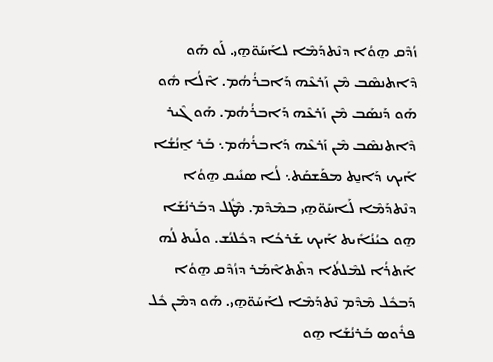ܙܳܕܶܩ ܗ̱ܘܳܐ ܕܢܶܬܕܰܡܶܐ ܠܐܰܚܰܘ̈ܗ̱ܝ. ܠܰܘ ܗܰܘ ܕܶܐܬܢܣܶܒ ܡܶܢ ܙܰܪܥܶܗ ܕܰܐܒܪܳܗܳܡ. ܐܶܠܳܐ ܗܽܘ ܗܰܘ ܕܰܢܣܰܒ ܡܶܢ ܙܰܪܥܶܗ ܕܰܐܒܪܳܗܳܡ. ܗܰܘ ܓܶܝܪ ܕܶܐܬܢܣܶܒ ܡܶܢ ܙܰܪܥܶܗ ܕܰܐܒܪܳܗܳܡ܆ ܒܰܪ ܐ̱ܢܳܫܳܐ ܐܰܝܟ ܕܰܐܢ̱ܬ ܡܦܰܫܩܰܬ܆ ܠܳܐ ܣܢܺܝܩ ܗ̱ܘܳܐ ܕܢܶܬܕܰܡܶܐ ܠܰܐܚܰܘ̈ܗ̱ܝ ܒܡܶܕܶܡ. ܡܶܛܽܠ ܕܒܰܪܢܳܫܰܐ ܗ̱ܘ ܟܝܳܢܳܐܺܝܬ ܐܰܝܟ ܫܰܪܟܳܐ ܕܟܽܠܢܳܫ. ܘܠܰܝܬ ܠܳܗ ܐܰܬܪܳܐ ܠܡܶܠܬܳܐ ܕܬܶܬܐܶܡܰܪ ܕܙܳܕܶܩ ܗ̱ܘܳܐ ܕܰܒܟܽܠ ܡܶܕܶܡ ܢܶܬܕܰܡܶܐ ܠܐܰܚܰܘ̈ܗ̱ܝ. ܗܰܘ ܕܡܶܢ ܟܽܠ ܦܪܽܘܣ ܒܰܪܢܳܫܰܐ ܗ̱ܘ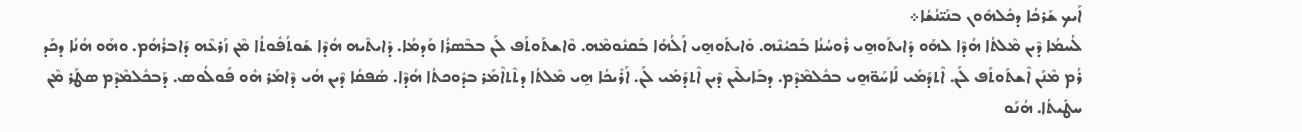ܐܰܝܟ ܫܰܪܟܳܐ ܕܟܽܠܗܽܘܢ ܒܢܰܝ̈ܢܳܫܳܐ܀
ܠܳܚܡܳܐ ܕܶܝܢ ܡܶܠܬܳܐ ܗܳܕܶܐ ܠܗܰܘ ܕܺܐܝܬܰܘܗ̱ܝ ܪܽܘܚܳܢܳܐ ܒܰܟܝܳܢܶܗ. ܘܺܐܝܬܰܘܗ̱ܝ ܐܰܠܳܗܳܐ ܒܰܩܢܽܘܡܶܗ. ܘܶܐܫܬܰܘܬܰܦ ܠܰܢ ܒܒܶܣܪܳܐ ܘܰܕܡܳܐ. ܕܺܐܝܬܶܝܗ ܗܳܕܶܐ ܫܰܘܬܳܦܽܘܬܳܐ ܡܶܢ ܙܰܪܥܶܗ ܕܰܐܒܪܳܗܳܡ. ܘܗܰܘ ܗܳܢܳܐ ܕܟܰܕ ܪܳܡ ܡܶܢܰܢ ܐܶܫܬܰܘܬܰܦ ܠܰܢ. ܐܶܬܕܰܡܺܝ ܠܰܐܚܰܘ̈ܗ̱ܝ ܒܟܽܠܡܶܕܶܡ. ܕܒܰܐܝܠܶܝܢ ܕܶܝܢ ܐܶܬܕܰܡܺܝ ܠܰܢ. ܐܰܪܺܝܟܳܐ ܗ̱ܝ ܡܶܠܬܳܐ ܕܬܶܬܐܶܡܰܪ ܒܕܽܘܟܬܳܐ ܗܳܕܶܐ. ܣܳܦܩܳܐ ܕܶܝܢ ܗܳܝ ܕܶܐܡܰܪ ܗܽܘ ܦܰܘܠܳܘܣ. ܕܰܒܟܽܠܡܶܕܶܡ ܣܛܰܪ ܡܶܢ ܚܛܺܝܬܳܐ. ܗܳܢܰܘ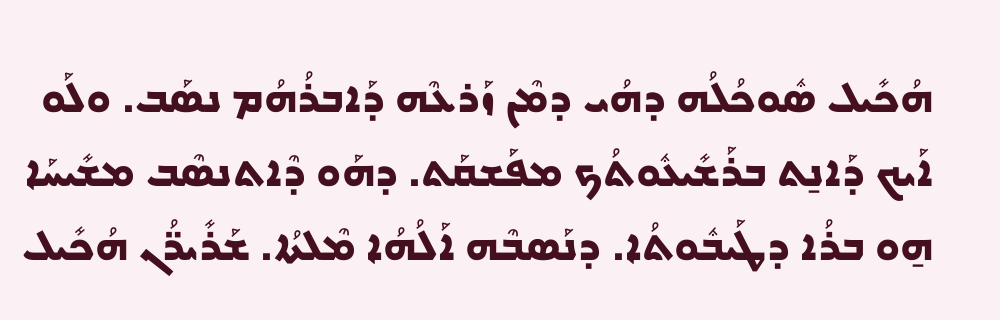ܗܳܟܺܝܠ ܣܽܘܟܳܠܳܗ ܕܗܳܝ ܕܡܶܢ ܙܰܪܥܶܗ ܕܰܐܒܪܳܗܳܡ ܢܣܰܒ. ܘܠܰܘ ܐܰܝܟ ܕܰܐܢ̱ܬ ܒܪܰܫܺܝܥܽܘܬܳܟ ܡܦܰܫܩܰܬ. ܕܗܰܘ ܕܶܐܬܢܣܶܒ ܡܫܺܝܚܰܐ ܗ̱ܘ ܒܪܳܐ ܕܛܰܝܒܽܘܬܳܐ. ܕܢܰܣܒܶܗ ܐܰܠܳܗܳܐ ܡܶܠܬܳܐ. ܫܰܪܺܝܪ̈ܳܢ ܗܳܟܺܝܠ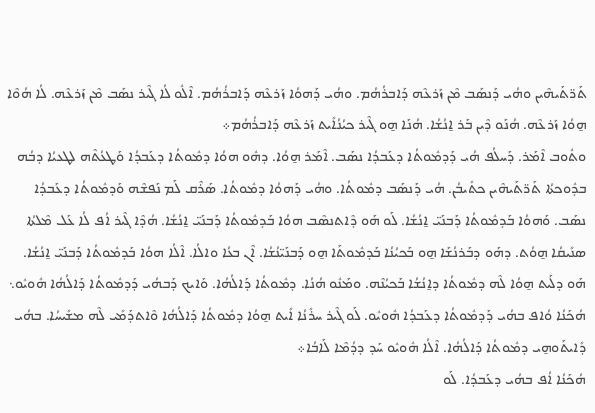ܬܰܪ̈ܬܰܝܗܶܝܢ ܘܗܳܝ ܕܰܢܣܰܒ ܡܶܢ ܙܰܪܥܶܗ ܕܰܐܒܪܳܗܳܡ. ܘܗܳܝ ܕܰܗܘܳܐ ܙܰܪܥܶܗ ܕܰܐܒܪܳܗܳܡ. ܐܶܠܽܘ ܠܳܐ ܓܶܝܪ ܢܣܰܒ ܡܶܢ ܙܰܪܥܶܗ. ܠܳܐ ܗܳܘܶܐ ܗ̱ܘܳܐ ܙܰܪܥܶܗ. ܗܳܢܰܘ ܕܶܝܢ ܒܰܪ ܐ̱ܢܳܫܳܐ. ܗܳܢܰܐ ܗ̱ܘ ܓܶܝܪ ܟܝܳܢܳܐܺܝܬ ܙܰܪܥܶܗ ܕܰܐܒܪܳܗܳܡ܀
ܘܬܽܘܒ ܐܶܡܰܪ. ܕܰܚܠܳܦ ܗܳܝ ܕܰܕܡܽܘܬܳܐ ܕܥܰܒܕܳܐ ܢܣܰܒ. ܐܶܡܰܪ ܗ̱ܘܳܐ. ܕܗܽܘ ܗܘܳܐ ܕܡܽܘܬܳܐ ܕܥܰܒܕܳܐ ܘܰܛܥܳܬܶܗ ܠܛܥܝܳܐ ܕܒܳܗ ܒܕܽܘܟܬܳܐ ܬܰܪ̈ܬܰܝܗܶܝܢ ܟܬܺܝܒܳܢ. ܗܳܝ ܕܰܢܣܰܒ ܕܡܽܘܬܳܐ. ܘܗܳܝ ܕܰܗܘܳܐ ܕܡܽܘܬܳܐ. ܣܰܪܶܩ ܠܰܡ ܢܰܦܫܶܗ ܘܰܕܡܽܘܬܳܐ ܕܥܰܒܕܳܐ ܢܣܰܒ. ܘܰܗܘܳܐ ܒܰܕܡܽܘܬܳܐ ܕܰܒܢܰܝ̈ ܐ̱ܢܳܫܳܐ. ܠܰܘ ܗܰܘ ܕܶܐܬܢܣܶܒ ܗܘܳܐ ܒܰܕܡܽܘܬܳܐ ܕܰܒܢܰܝ̈ ܐ̱ܢܳܫܳܐ. ܗܳܕܶܐ ܓܶܝܪ ܐܳܦ ܠܳܐ ܥܰܠ ܡܶܠܬܳܐ ܣܢܺܝܩܳܐ ܗ̱ܘܳܬ. ܕܗܰܘ ܕܒܰܪܢܳܫܰܐ ܗ̱ܘ ܒܰܟܝܳܢܳܐ ܒܰܕܡܽܘܬܰܐ ܗ̱ܘ ܕܰܒܢܰܝ̈ܢܳܫܳܐ. ܐܶܢ ܒܥܳܐ ܘܐܠܳܐ. ܐܶܠܳܐ ܗܘܳܐ ܒܰܕܡܽܘܬܳܐ ܕܰܒܢܰܝ̈ ܐ̱ܢܳܫܳܐ. ܗܰܘ ܕܠܰܝܬ ܗ̱ܘܳܐ ܠܶܗ ܕܡܽܘܬܳܐ ܕܐ̱ܢܳܫܳܐ ܒܰܟܝܳܢܶܗ. ܘܡܰܢܽܘ ܗܳܢܳܐ. ܕܡܽܘܬܳܐ ܕܰܐܠܳܗܳܐ. ܘܰܐܝܟ ܕܰܒܗܳܝ ܕܰܕܡܽܘܬܳܐ ܕܰܐܠܳܗܳܐ ܗܽܘܝܽܘ܆ ܗܳܟܰܢܳܐ ܘܳܐܦ ܒܗܳܝ ܕܰܕܡܽܘܬܳܐ ܕܥܰܒܕܳܐ ܗܽܘܝܽܘ. ܠܰܘ ܓܶܝܪ ܚܪܺܢܳܐ ܐܺܝܬ ܗ̱ܘܳܐ ܕܡܽܘܬܳܐ ܕܰܐܠܳܗܳܐ ܘܶܐܬܕܰܡܺܝ ܠܶܗ ܡܫܺܝܚܳܐ. ܒܗܳܝ ܕܺܐܝܬܰܘܗ̱ܝ ܕܡܽܘܬܳܐ ܕܰܐܠܳܗܳܐ. ܐܶܠܳܐ ܗܽܘܝܽܘ ܚܰܕ ܕܕܳܡܶܐ ܠܰܐܒܳܐ܀
ܗܳܟܰܢܳܐ ܐܳܦ ܒܗܳܝ ܕܥܰܒܕܳܐ. ܠܰܘ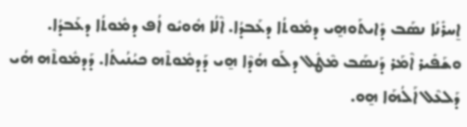ܐ̱ܚܪܺܢܳܐ ܢܣܰܒ ܕܺܐܝܬܰܘܗ̱ܝ ܕܡܽܘܬܳܐ ܕܥܰܒܕܳܐ. ܐܶܠܳܐ ܗܽܘܝܽܘ ܐܳܦ ܕܡܽܘܬܳܐ ܕܥܰܒܕܳܐ. ܘܫܰܦܺܝܪ ܐܶܡܰܪ ܕܰܢܣܰܒ ܡܶܛܽܠ ܕܠܰܘ ܗܳܕܶܐ ܗ̱ܝ ܕܰܕܡܽܘܬܶܗ ܟܝܳܢܳܝܬܳܐ. ܕܰܕܡܽܘܬܶܗ ܗܳܝ ܕܰܠܥܶܠ ܐܰܠܳܗܰܐ ܗ̱ܘ.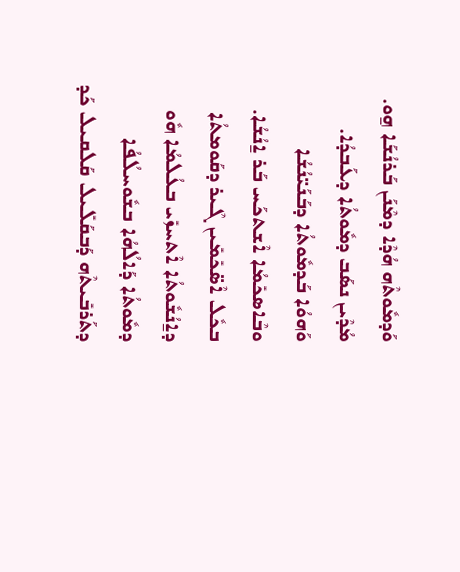ܘܰܕܡܽܘܬܶܗ ܗܳܕܶܐ ܕܡܶܢܰܢ ܒܰܪܢܳܫܰܐ ܗ̱ܘ. ܡܳܕܶܝܢ ܢܣܰܒ ܕܡܽܘܬܳܐ ܕܥܰܒܕܳܐ. ܘܰܗܘܳܐ ܒܰܕܡܽܘܬܳܐ ܕܒܰܢܰܝ̈ܢܳܫܳܐ ܘܒܶܐܣܟܺܡܳܐ ܐܶܫܬܟܰܚ ܒܰܪ ܐ̱ܢܳܫܳܐ. ܒܟܽܠ ܐܶܣ̈ܟܺܡܺܝܢ ܓܶܝܪ ܕܩܰܘܡܬܳܐ ܕܐ̱ܢܳܫܽܘܬܳܐ ܐܶܬܚܙܺܝ ܒܥܳܠܡܳܐ ܗܽܘ ܕܡܽܘܬܳܐ ܕܰܐܠܳܗܳܐ ܒܫܽܘܚܠܳܦܳܐ ܕܬܰܪܒܺܝܬܶܗ ܕܰܒܩܰܠܺܝܠ ܩܰܠܩܝܠ ܟܰܕ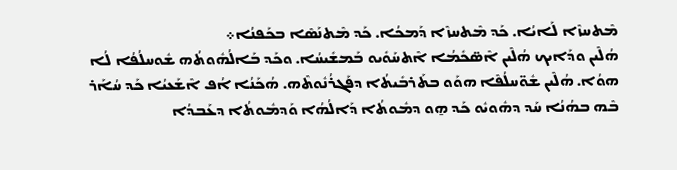ܡܶܬܚܙܶܐ ܠܰܐܝܳܐ. ܟܰܕ ܡܶܬܚܙܶܐ ܕܰܡܟܳܐ. ܟܰܕ ܡܶܬܢܰܣܶܐ ܒܟܰܦܢܳܐ܀
ܗܳܠܶܝܢ ܘܕܰܐܝܟ ܗܳܠܶܝܢ ܐܶܣ̈ܟܺܡܳܐ ܐܶܬܚܰܘܺܝܘ ܒܰܡܫܺܝܚܳܐ. ܘܟܰܕ ܒܰܐܠܳܗܽܘܬܳܗ ܫܽܘܚܠܳܦܳܐ ܠܳܐ ܗܘܳܐ. ܗܳܠܶܝܢ ܫܽܘ̈ܚܠܳܦܶܐ ܗܘܰܘ ܒܬܰܪܒܺܝܬܳܐ ܕܦܰܓܪܳܢܽܘܬܶܗ. ܗܳܟܰܢܳܐ ܐܳܦ ܐܶܫܰܥܝܳܐ ܟܰܕ ܚܳܐܰܪ ܒܶܗ ܒܗܳܢܳܐ ܚܰܕ ܕܗܽܘܝܽܘ ܟܰܕ ܗ̱ܘ ܕܡܽܘܬܳܐ ܕܰܐܠܳܗܳܐ ܘܰܕܡܽܘܬܳܐ ܕܥܰܒܕܳܐ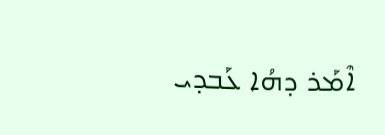ܐܶܡܰܪ ܕܗܳܐ ܥܰܒܕܝ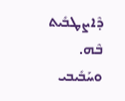ܕܶܐܨܛܒܺܝܬ ܒܶܗ. ܘܚܰܒܺܝܒܝ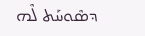ܕܣܶܘܚܰܬ ܠܶܗ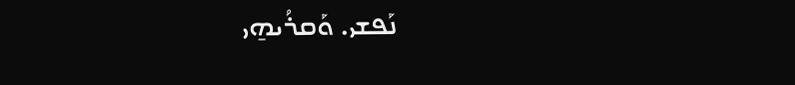ܢܰܦܫܝ. ܘܰܩܪܳܝܗ̱ܝ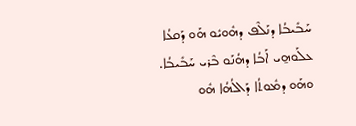ܚܰܒܺܝܒܳܐ ܕܢܰܠܶܦ ܕܗܽܘܝܽܘ ܗܰܘ ܕܰܩܥܳܐ ܥܠܰܘܗ̱ܝ ܐܰܒܳܐ ܕܗܳܢܰܘ ܒܶܪܝ ܚܰܒܺܝܒܳܐ. ܘܗܰܘ ܕܡܽܘܬܳܐ ܕܰܐܠܳܗܳܐ ܗܽܘ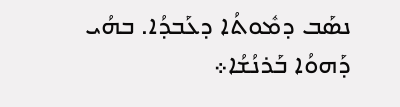ܢܣܰܒ ܕܡܽܘܬܳܐ ܕܥܰܒܕܳܐ. ܒܗܳܝ ܕܰܗܘܳܐ ܒܰܪܢܳܫܳܐ܀